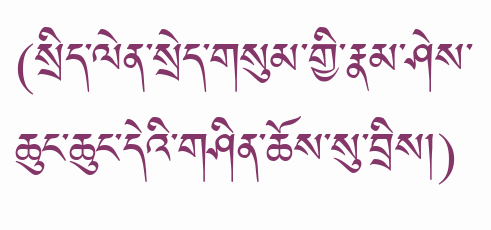(སྲིད་ལེན་སྲེད་གསུམ་གྱི་རྣམ་ཤེས་ཆུང་ཆུང་དེའི་གཤིན་ཆོས་སུ་བྲིས།)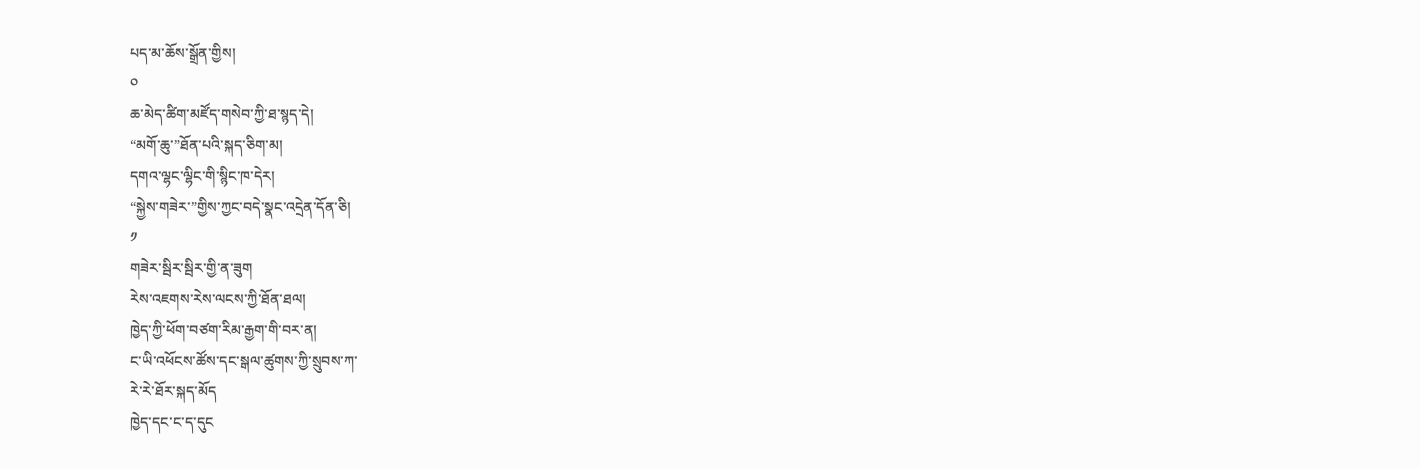པད་མ་ཆོས་སྒྲོན་གྱིས།
༠
ཆ་མེད་ཚིག་མཛོད་གསེབ་ཀྱི་ཐ་སྙད་དེ།
“མགོ་ཆུ་”ཐོན་པའི་སྐད་ཅིག་མ།
དགའ་ལྷང་ལྷིང་གི་སྙིང་ཁ་དེར།
“སྐྱེས་གཟེར་”གྱིས་ཀྱང་བདེ་སྣང་འདྲེན་དོན་ཅི།
༡
གཟེར་སྦིར་སྦིར་གྱི་ན་ཟུག
རེས་འཇགས་རེས་ལངས་ཀྱི་ཐོན་ཐལ།
ཁྱེད་ཀྱི་ཕོག་བཙག་རིམ་རྒྱག་གི་བར་ན།
ང་ཡི་འཕོངས་ཚོས་དང་སྒལ་ཚུགས་ཀྱི་སྲུབས་ཀ་
རེ་རེ་ཐོར་སྐད་མོད
ཁྱེད་དང་ང་ད་དུང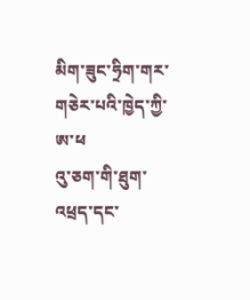མིག་ཟུང་ཧྲིག་གར་གཅེར་པའི་ཁྱེད་ཀྱི་ཨ་ཕ
འུ་ཅག་གི་ཐུག་འཕྲད་དང་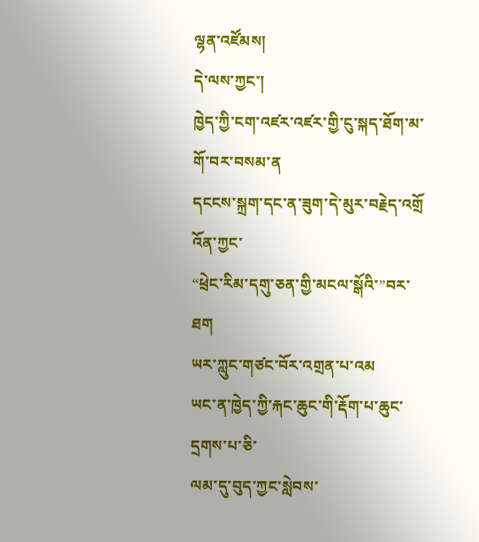ལྷན་འཛོམས།
དེ་ལས་ཀྱང་།
ཁྱེད་ཀྱི་ངག་འཛར་འཛར་གྱི་ངུ་སྐད་ཐོག་མ་གོ་བར་བསམ་ན
དངངས་སྐྲག་དང་ན་ཟུག་དེ་མུར་བརྗེད་འགྲོ
འོན་ཀྱང་
“ཕྲེང་རིམ་དགུ་ཅན་གྱི་མངལ་སྒོའི་”བར་ཐག
ཡར་ཀླུང་གཙང་བོར་འགྲན་པ་འམ
ཡང་ན་ཁྱེད་ཀྱི་རྐང་ཆུང་གི་རྡོག་པ་ཆུང་དྲགས་པ་ཅི་
ལམ་དུ་བུད་ཀྱང་སླེབས་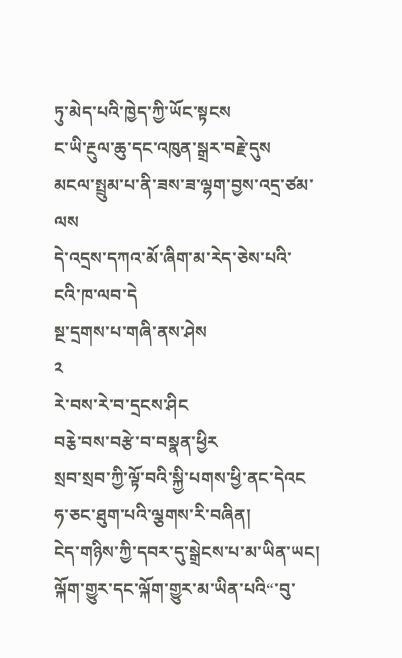ཏུ་མེད་པའི་ཁྱེད་ཀྱི་ཡོང་སྟངས
ང་ཡི་རྔུལ་ཆུ་དང་འཁུན་སྒྲར་བརྗེ་དུས
མངལ་སྤྲུམ་པ་ནི་ཟས་ཟ་ལྷག་བྱས་འདྲ་ཙམ་ལས
དེ་འདྲས་དཀའ་མོ་ཞིག་མ་རེད་ཅེས་པའི་
ངའི་ཁ་ལབ་དེ
སྔ་དྲགས་པ་གཞི་ནས་ཤེས
༢
རེ་བས་རེ་བ་དྲངས་ཤིང
བརྕེ་བས་བརྩེ་བ་བསྣན་ཕྱིར
སྲབ་སྲབ་ཀྱི་ལྟོ་བའི་སྐྱི་པགས་ཕྱི་ནང་དེའང
ཧ་ཅང་ཐུག་པའི་ལྕགས་རི་བཞིན།
ངེད་གཉིས་ཀྱི་དབར་དུ་སྒྲེངས་པ་མ་ཡིན་ཡང།
ལྐོག་གྱུར་དང་ལྐོག་གྱུར་མ་ཡིན་པའི“་བུ་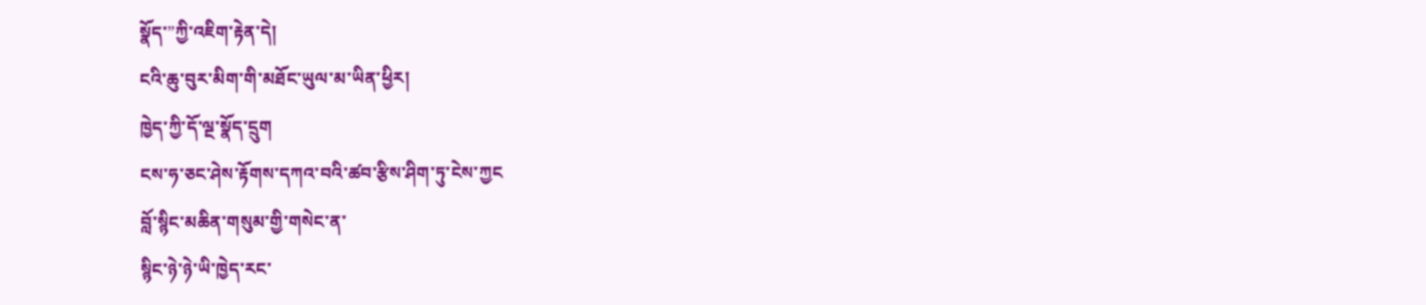སྣོད་”ཀྱི་འཇིག་རྟེན་དེ།
ངའི་ཆུ་བུར་མིག་གི་མཐོང་ཡུལ་མ་ཡིན་ཕྱིར།
ཁྱེད་ཀྱི་དོ་ལྔ་སྣོད་དྲུག
ངས་ཧ་ཅང་ཤེས་རྟོགས་དཀའ་བའི་ཚབ་རྩིས་ཤིག་ཏུ་ངེས་ཀྱང
བློ་སྙིང་མཆིན་གསུམ་གྱི་གསེང་ན་
སྙིང་ཉེ་ཉེ་ཡི་ཁྱེད་རང་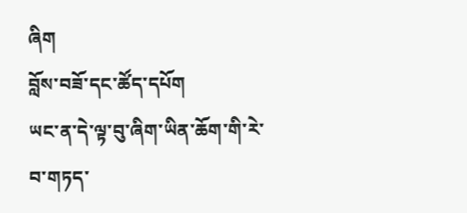ཞིག
བློས་བཟོ་དང་ཚོད་དཔོག
ཡང་ན་དེ་ལྟ་བུ་ཞིག་ཡིན་ཆོག་གི་རེ་བ་གཏད་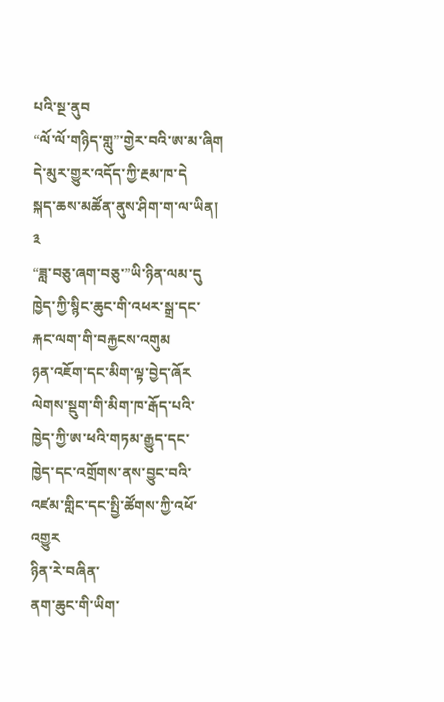པའི་སྔ་ནུབ
“ལོ་ལོ་གཉིད་གླུ”་གྱེར་བའི་ཨ་མ་ཞིག
དེ་མུར་གྱུར་འདོད་ཀྱི་རྔམ་ཁ་དེ
སྐད་ཆས་མཚོན་ནུས་ཤིག་ག་ལ་ཡིན།
༣
“ཟླ་བཅུ་ཞག་བཅུ་”ཡི་ཉིན་ལམ་དུ
ཁྱེད་ཀྱི་སྙིང་ཆུང་གི་འཕར་སྒྲ་དང་རྐང་ལག་གི་བརྐྱངས་འགུམ
ཉན་འཇོག་དང་མིག་ལྟ་བྱེད་ཞོར
ལེགས་སྡུག་གི་མིག་ཁ་རྒོད་པའི་
ཁྱེད་ཀྱི་ཨ་ཕའི་གཏམ་རྒྱུད་དང་
ཁྱེད་དང་འགྲོགས་ནས་བྱུང་བའི་
འཛམ་གླིང་དང་སྤྱི་ཚོགས་ཀྱི་འཕོ་འགྱུར
ཉིན་རེ་བཞིན་
ནག་ཆུང་གི་ཡིག་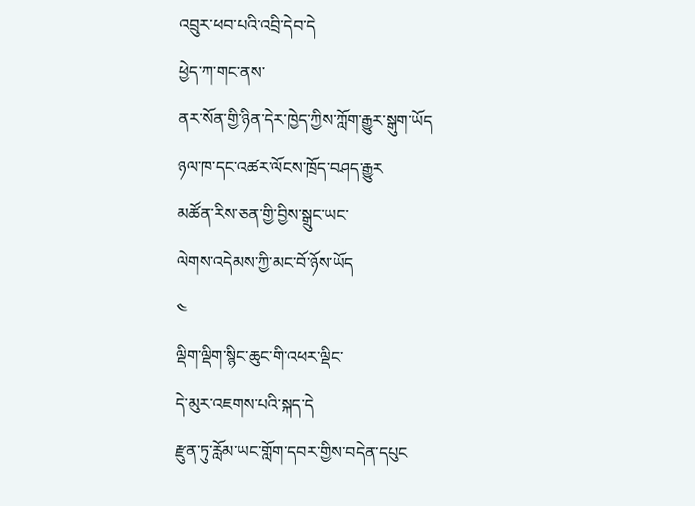འབྲུར་ཕབ་པའི་འབྲི་དེབ་དེ
ཕྱེད་ཀ་གང་ནས་
ནར་སོན་གྱི་ཉིན་དེར་ཁྱེད་ཀྱིས་ཀློག་རྒྱུར་སྒུག་ཡོད
ཉལ་ཁ་དང་འཚར་ལོངས་ཁྲོད་བཤད་རྒྱུར
མཚོན་རིས་ཅན་གྱི་བྱིས་སྒྲུང་ཡང་
ལེགས་འདེམས་ཀྱི་མང་བོ་ཉོས་ཡོད
༤
ལྡིག་ལྡིག་སྙིང་ཆུང་གི་འཕར་ལྡིང་
དེ་མུར་འཇགས་པའི་སྐད་དེ
རྫུན་ཏུ་རློམ་ཡང་གློག་དབར་གྱིས་བདེན་དཔུང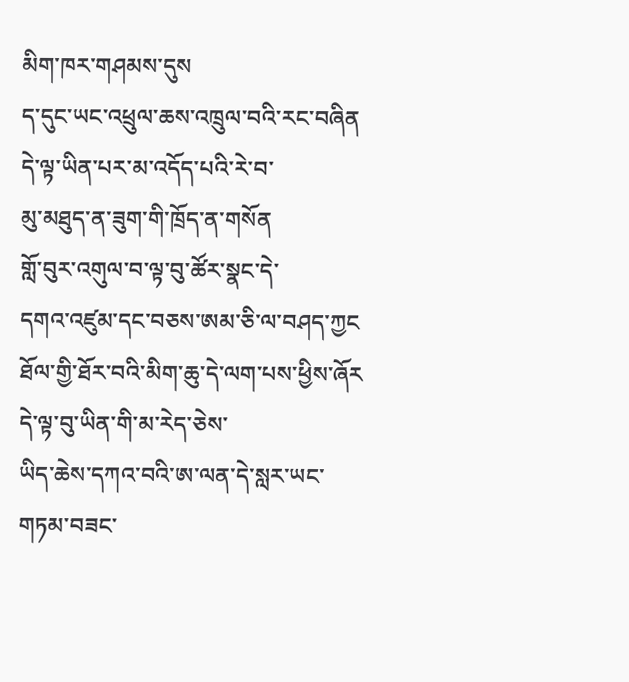མིག་ཁར་གཤམས་དུས
ད་དུང་ཡང་འཕྲུལ་ཆས་འཁྲུལ་བའི་རང་བཞིན
དེ་ལྟ་ཡིན་པར་མ་འདོད་པའི་རེ་བ་
མུ་མཐུད་ན་ཟུག་གི་ཁྲོད་ན་གསོན
གློ་བུར་འགུལ་བ་ལྟ་བུ་ཚོར་སྣང་དེ་
དགའ་འཛུམ་དང་བཅས་ཨམ་ཅི་ལ་བཤད་ཀྱང
ཐོལ་གྱི་ཐོར་བའི་མིག་ཆུ་དེ་ལག་པས་ཕྱིས་ཞོར
དེ་ལྟ་བུ་ཡིན་གི་མ་རེད་ཅེས་
ཡིད་ཆེས་དཀའ་བའི་ཨ་ལན་དེ་སླར་ཡང་
གཏམ་བཟང་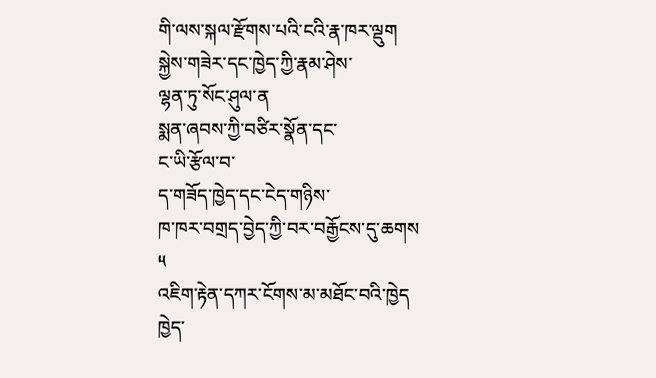གི་ལས་སྐལ་རྫོགས་པའི་ངའི་རྣ་ཁར་ལྡུག
སྐྱེས་གཟེར་དང་ཁྱེད་ཀྱི་རྣམ་ཤེས་
ལྷན་ཏུ་སོང་ཤུལ་ན
སྨན་ཞབས་ཀྱི་བཙིར་སྣོན་དང་
ང་ཡི་རྩོལ་བ་
ད་གཟོད་ཁྱེད་དང་ངེད་གཉིས་
ཁ་ཁར་བགྲད་བྱེད་ཀྱི་བར་བརྒྱོངས་དུ་ཆགས
༥
འཇིག་རྟེན་དཀར་ངོགས་མ་མཐོང་བའི་ཁྱེད
ཁྱེད་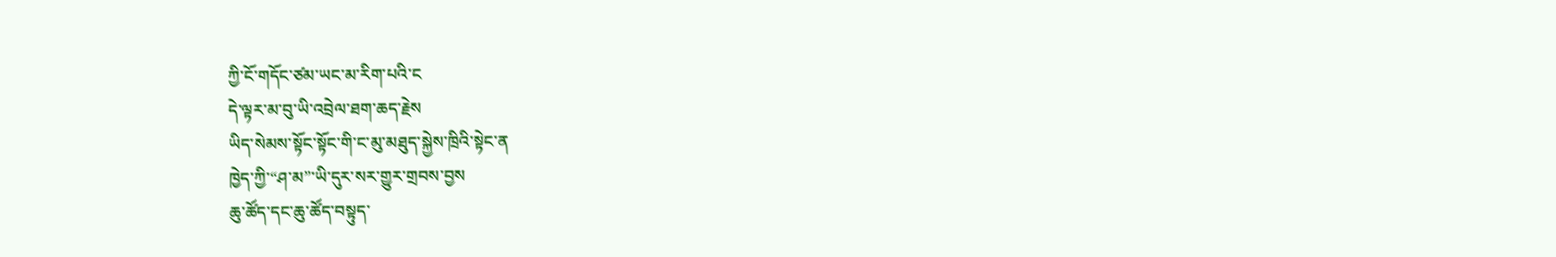ཀྱི་ངོ་གདོང་ཙམ་ཡང་མ་རིག་པའི་ང
དེ་ལྟར་མ་བུ་ཡི་འབྲེལ་ཐག་ཆད་རྗེས
ཡིད་སེམས་སྟོང་སྟོང་གི་ང་མུ་མཐུད་སྐྱེས་ཁྲིའི་སྟེང་ན
ཁྱེད་ཀྱི་“ཤ་མ”་ཡི་དུར་སར་གྱུར་གྲབས་བྱས
ཆུ་ཚོད་དང་ཆུ་ཚོད་བསྟུད་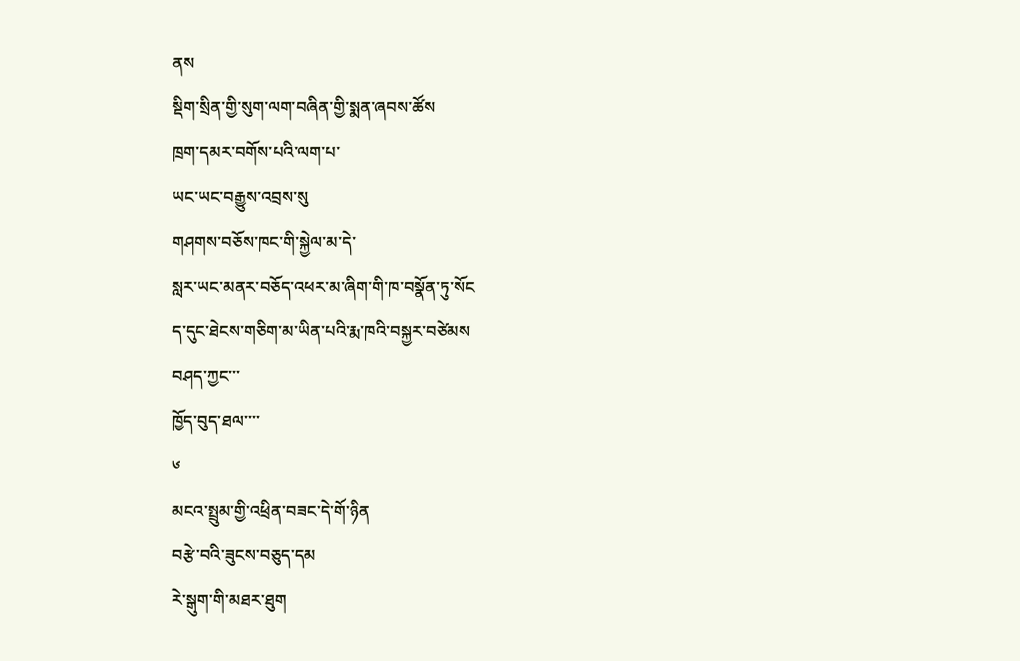ནས
སྡིག་སྲིན་གྱི་སུག་ལག་བཞིན་གྱི་སྨན་ཞབས་ཚོས
ཁྲག་དམར་བགོས་པའི་ལག་པ་
ཡང་ཡང་བརྒྱུས་འབྲས་སུ
གཤགས་བཅོས་ཁང་གི་སྐྱེལ་མ་དེ་
སླར་ཡང་མནར་བཅོད་འཕར་མ་ཞིག་གི་ཁ་བསྣོན་ཏུ་སོང
ད་དུང་ཐེངས་གཅིག་མ་ཡིན་པའི་རྨ་ཁའི་བསྐྱར་བཙེམས
བཤད་ཀྱང་་་
ཁྱོད་བུད་ཐལ་་་་
༦
མངའ་སྤྲུམ་གྱི་འཕྲིན་བཟང་དེ་གོ་ཉིན
བརྩེ་བའི་ཟུངས་བཅུད་དམ
རེ་སྒུག་གི་མཐར་ཐུག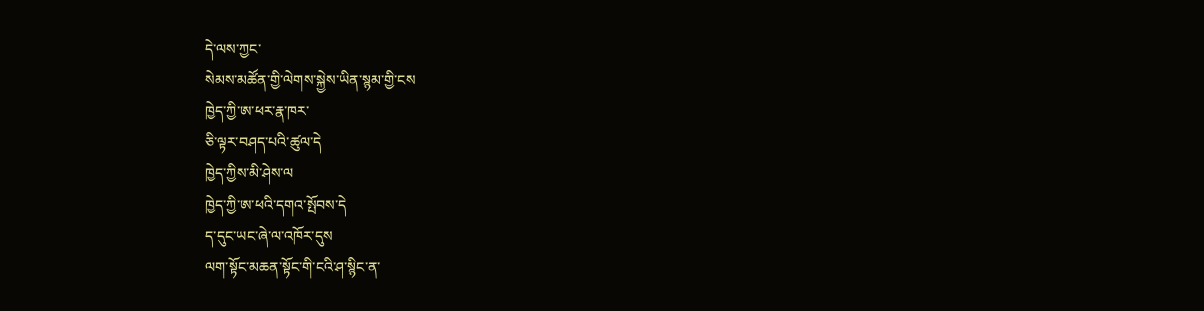དེ་ལས་ཀྱང་
སེམས་མཚོན་གྱི་ལེགས་སྐྱེས་ཡིན་སྙམ་གྱི་ངས
ཁྱེད་ཀྱི་ཨ་ཕར་རྣ་ཁར་
ཅི་ལྟར་བཤད་པའི་ཚུལ་དེ
ཁྱེད་ཀྱིས་མི་ཤེས་ལ
ཁྱེད་ཀྱི་ཨ་ཕའི་དགའ་སྤོབས་དེ
ད་དུང་ཡང་ཞེ་ལ་འཁོར་དུས
ལག་སྟོང་མཆན་སྟོང་གི་ངའི་ཤ་སྙིང་ན་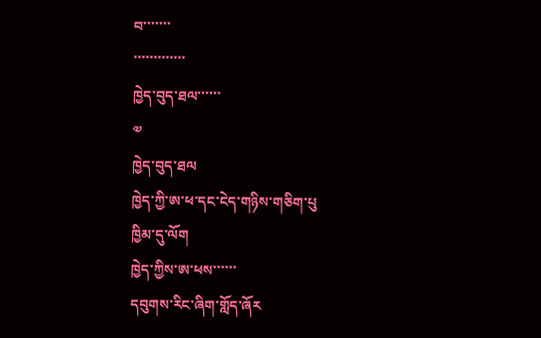བ་་་་་་་
་་་་་་་་་་་་་
ཁྱེད་བུད་ཐལ་་་་་་
༧
ཁྱེད་བུད་ཐལ
ཁྱེད་ཀྱི་ཨ་ཕ་དང་ངེད་གཉིས་གཅིག་པུ
ཁྱིམ་དུ་ལོག
ཁྱེད་ཀྱིས་ཨ་ཕས་་་་་་
དབུགས་རིང་ཞིག་གློད་ཞོར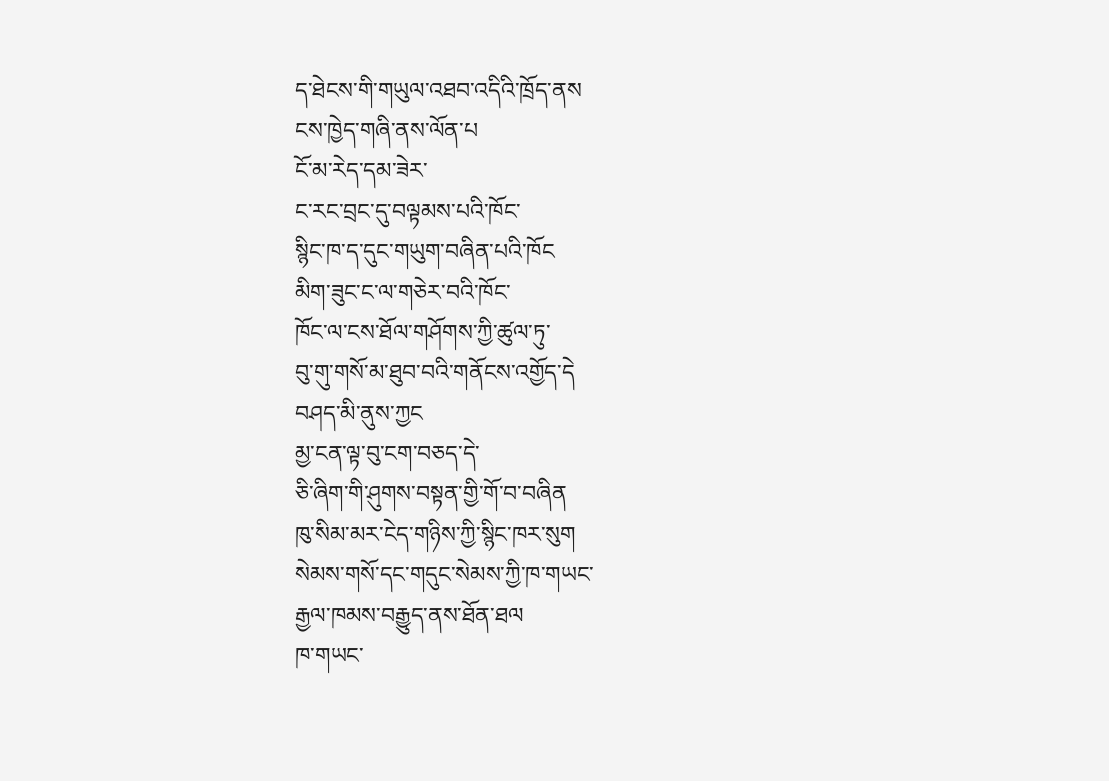ད་ཐེངས་གི་གཡུལ་འཐབ་འདིའི་ཁྲོད་ནས
ངས་ཁྱེད་གཞི་ནས་ལོན་པ
ངོ་མ་རེད་དམ་ཟེར་
ང་རང་བྲང་དུ་བལྟམས་པའི་ཁོང་
སྙིང་ཁ་ད་དུང་གཡུག་བཞིན་པའི་ཁོང
མིག་ཟུང་ང་ལ་གཅེར་བའི་ཁོང་
ཁོང་ལ་ངས་ཐོལ་གཤོགས་ཀྱི་ཚུལ་ཏུ་
བུ་གུ་གསོ་མ་ཐུབ་བའི་གནོངས་འགྱོད་དེ
བཤད་མི་ནུས་ཀྱང
མྱ་ངན་ལྟ་བུ་ངག་བཅད་དེ་
ཅི་ཞིག་གི་ཤུགས་བསྟན་གྱི་གོ་བ་བཞིན
ཁུ་སིམ་མར་ངེད་གཉིས་ཀྱི་སྙིང་ཁར་སུག
སེམས་གསོ་དང་གདུང་སེམས་ཀྱི་ཁ་གཡང་
རྒྱལ་ཁམས་བརྒྱུད་ནས་ཐོན་ཐལ
ཁ་གཡང་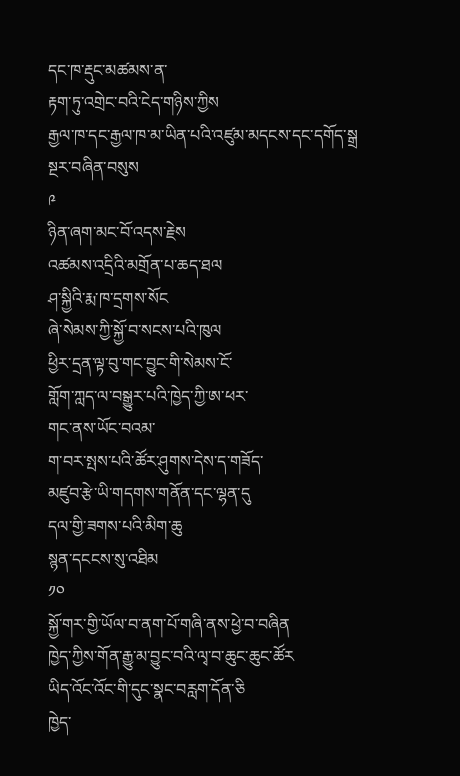དང་ཁ་རྡུང་མཚམས་ན་
རྟག་ཏུ་འགྲེང་བའི་ངེད་གཉིས་ཀྱིས
རྒྱལ་ཁ་དང་རྒྱལ་ཁ་མ་ཡིན་པའི་འཛུམ་མདངས་དང་དགོད་སྒྲ
སྔར་བཞིན་བསུས
༩
ཉིན་ཞག་མང་བོ་འདས་རྗེས
འཚམས་འདྲིའི་མགྲོན་པ་ཆད་ཐལ
ཤ་སྐྱིའི་རྨ་ཁ་དྲགས་སོང
ཞེ་སེམས་ཀྱི་སྐྱོ་བ་སངས་པའི་ཁུལ
ཕྱིར་དྲན་ལྟ་བུ་གང་བྱུང་གི་སེམས་ངོ་
གློག་ཀླད་ལ་བསྒྱུར་པའི་ཁྱེད་ཀྱི་ཨ་ཕར་
གང་ནས་ཡོང་བའམ་
ག་བར་སྤས་པའི་ཚོར་ཤུགས་དེས་ད་གཟོད་
མཛུབ་རྩེ་ཡི་གདགས་གནོན་དང་ལྷན་དུ
དལ་གྱི་ཟགས་པའི་མིག་ཆུ
སྙན་དངངས་སུ་འཐིམ
༡༠
སྐྱོ་གར་གྱི་ཡོལ་བ་ནག་པོ་གཞི་ནས་ཕྱེ་བ་བཞིན
ཁྱེད་ཀྱིས་གོན་རྒྱུ་མ་བྱུང་བའི་ལྭ་བ་ཆུང་ཆུང་ཚོར
ཡིད་འོང་འོང་གི་དུང་སྣང་བརླག་དོན་ཅི
ཁྱེད་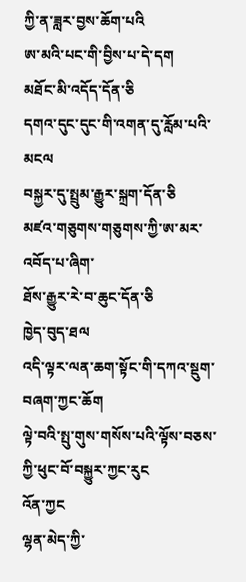ཀྱི་ན་ཟླར་བྱས་ཆོག་པའི
ཨ་མའི་པང་གི་བྱིས་པ་དེ་དག
མཐོང་མི་འདོད་དོན་ཅི
དགའ་དུང་དུང་གི་འགན་དུ་རློམ་པའི་མངལ
བསྐྱར་དུ་སྤྲུམ་རྒྱུར་སྐྲག་དོན་ཅི
མཛའ་གཅུགས་གཅུགས་ཀྱི་ཨ་མར་འབོད་པ་ཞིག་
ཐོས་རྒྱུར་རེ་བ་ཆུང་དོན་ཅི
ཁྱེད་བུད་ཐལ
འདི་ལྟར་ལན་ཆག་སྟོང་གི་དཀའ་སྡུག་བཞག་ཀྱང་ཆོག
ལྟེ་བའི་སྤུ་གུས་གསོས་པའི་ལྟོས་བཅས་ཀྱི་ཕུང་བོ་བསྐྱུར་ཀྱང་རུང
འོན་ཀྱང
ལྷན་མེད་ཀྱི་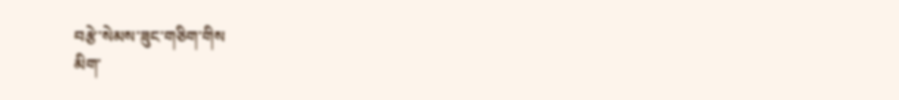བརྩེ་སེམས་ཟུང་གཅིག་གིས
མིག་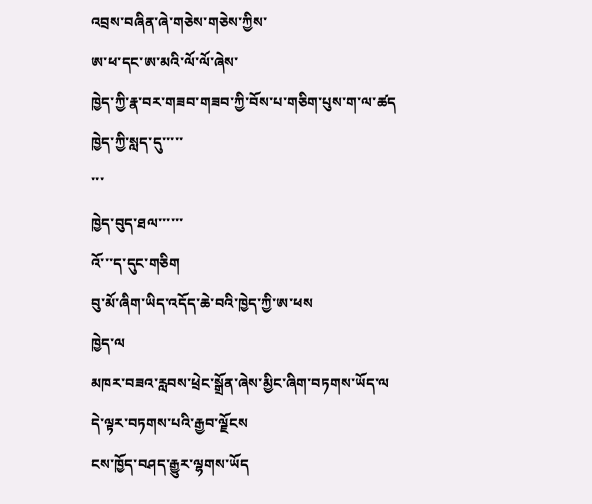འབྲས་བཞིན་ཞེ་གཅེས་གཅེས་ཀྱིས་
ཨ་ཕ་དང་ཨ་མའི་ལོ་ལོ་ཞེས་
ཁྱེད་ཀྱི་རྣ་བར་གཟབ་གཟབ་ཀྱི་བོས་པ་གཅིག་པུས་ག་ལ་ཚད
ཁྱེད་ཀྱི་སླད་དུ་་་་་
་་་
ཁྱེད་བུད་ཐལ་་་་་་
འོ་་་ད་དུང་གཅིག
བུ་མོ་ཞིག་ཡིད་འདོད་ཆེ་བའི་ཁྱེད་ཀྱི་ཨ་ཕས
ཁྱེད་ལ
མཁར་བཟའ་རླབས་ཕྲེང་སྒྲོན་ཞེས་མྱིང་ཞིག་བཏགས་ཡོད་ལ
དེ་ལྟར་བཏགས་པའི་རྒྱབ་ལྗོངས
ངས་ཁྱོད་བཤད་རྒྱུར་ལྷགས་ཡོད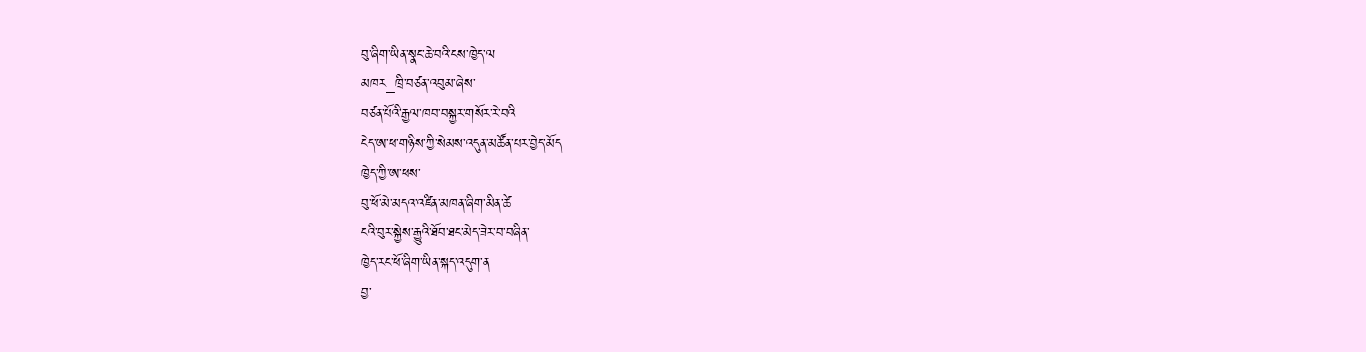བུ་ཞིག་ཡིན་སྣང་ཆེ་བའི་ངས་ཁྱེད་ལ
མཁར_ཁྲི་བཙན་འབུམ་ཞེས་
བཙན་པོའི་རྒྱལ་ཁབ་བསྐྱར་གསོར་རེ་བའི
ངེད་ཨ་ཕ་གཉིས་ཀྱི་སེམས་འདུན་མཚོན་པར་བྱེད་མོད
ཁྱེད་ཀྱི་ཨ་ཕས་
བུ་ཕོ་མེ་མདའ་འཛིན་མཁན་ཞིག་མིན་ཚེ
ངའི་བུར་སྐྱེས་རྒྱུའི་ཐོབ་ཐང་མེད་ཟེར་བ་བཞིན་
ཁྱེད་རང་ཕོ་ཞིག་ཡིན་སྐད་འདུག་ན
བྱ་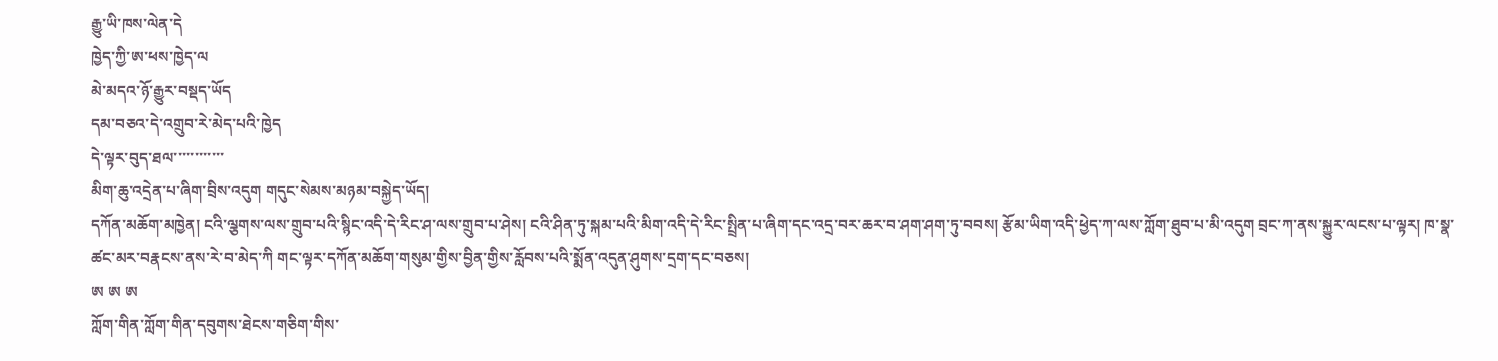རྒྱུ་ཡི་ཁས་ལེན་དེ
ཁྱེད་ཀྱི་ཨ་ཕས་ཁྱེད་ལ
མེ་མདའ་ཉོ་རྒྱུར་བསྡད་ཡོད
དམ་བཅའ་དེ་འགྲུབ་རེ་མེད་པའི་ཁྱེད
དེ་ལྟར་བུད་ཐལ་་་་་་་་་་་་
མིག་ཆུ་འདྲེན་པ་ཞིག་བྲིས་འདུག གདུང་སེམས་མཉམ་བསྐྱེད་ཡོད།
དཀོན་མཆོག་མཁྱེན། ངའི་ལྕགས་ལས་གྲུབ་པའི་སྙིང་འདི་དེ་རིང་ཤ་ལས་གྲུབ་པ་ཤེས། ངའི་ཤིན་ཏུ་སྐམ་པའི་མིག་འདི་དེ་རིང་སྤྲིན་པ་ཞིག་དང་འདྲ་བར་ཆར་བ་ཤག་ཤག་ཏུ་བབས། རྩོམ་ཡིག་འདི་ཕྱེད་ཀ་ལས་ཀློག་ཐུབ་པ་མི་འདུག བྲང་ཀ་ནས་སྐྱུར་ལངས་པ་ལྟར། ཁ་སྣ་ཚང་མར་བརྣངས་ནས་རེ་བ་མེད་ཀི གང་ལྟར་དཀོན་མཆོག་གསུམ་གྱིས་བྱིན་གྱིས་རློབས་པའི་སྨོན་འདུན་ཤུགས་དྲག་དང་བཅས།
ཨ ཨ ཨ
ཀློག་གིན་ཀློག་གིན་དབུགས་ཐེངས་གཅིག་གིས་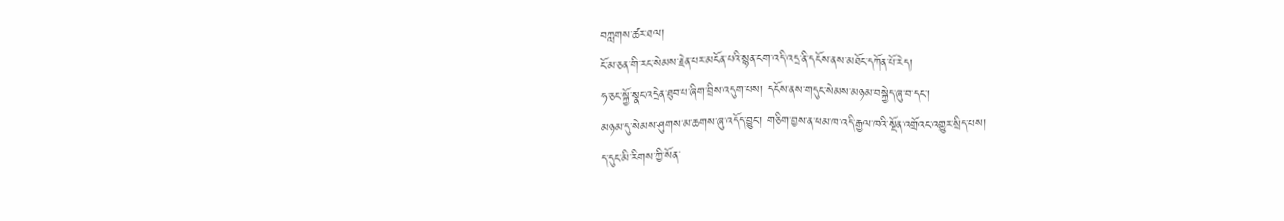བཀླགས་ཚར་ཐལ།
ངོ་མ་ཅན་གི་རང་སེམས་རྗེན་པར་མངོན་པའི་སྙན་ངག་འདི་འདྲ་ནི་དངོས་ནས་མཐོང་དཀོན་པོ་རེད།
ཧ་ཅང་སྐྱོ་སྣང་འདྲེན་ཐུབ་པ་ཞིག་བྲིས་འདུག་པས། དངོས་ནས་གདུང་སེམས་མཉམ་བསྐྱེད་ཞུ་བ་དང་།
མཉམ་དུ་སེམས་ཤུགས་མ་ཆགས་ཞུ་འདོད་བྱུང་། གཅིག་བྱས་ན་ཕམ་ཁ་འདི་རྒྱལ་ཁའི་སྔོན་འགྲོའང་འགྱུར་སྲིད་པས།
ད་དུང་མི་རིགས་ཀྱི་སོན་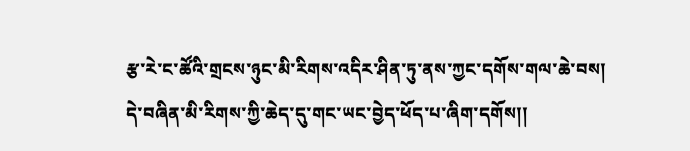རྩ་རེ་ང་ཚོའི་གྲངས་ཉུང་མི་རིགས་འདིར་ཤིན་ཏུ་ནས་ཀྱང་དགོས་གལ་ཆེ་བས།
དེ་བཞིན་མི་རིགས་ཀྱི་ཆེད་དུ་གང་ཡང་བྱེད་ཕོད་པ་ཞིག་དགོས།།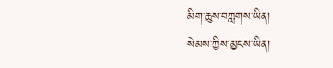མིག་ཆུས་བཀླགས་ཡིན།
སེམས་ཀྱིས་མྱངས་ཡིན།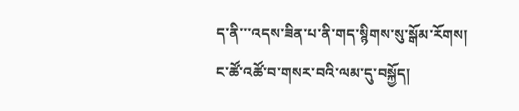ད་ནི་་་འདས་ཟིན་པ་ནི་གད་སྙིགས་སུ་སྒོམ་རོགས།
ང་ཚོ་འཚོ་བ་གསར་བའི་ལམ་དུ་བསྐྱོད།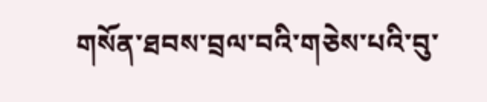གསོན་ཐབས་བྲལ་བའི་གཅེས་པའི་བུ་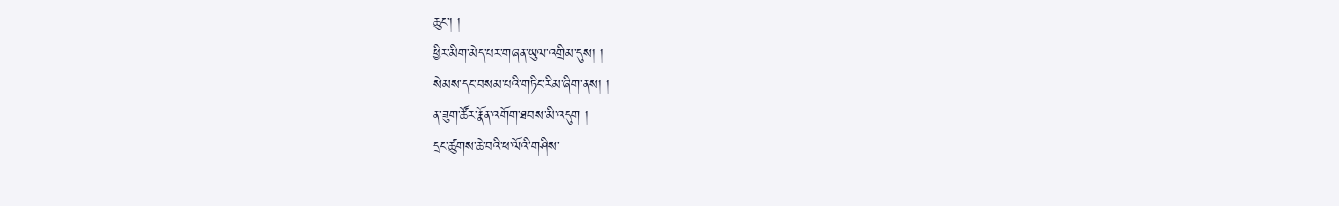ཆུང་། །
ཕྱིར་མིག་མེད་པར་གཞན་ཡུལ་འགྲིམ་དུས། །
སེམས་དང་བསམ་པའི་གཏིང་རིམ་ཞིག་ནས། །
ན་ཟུག་ཚོར་རྣོན་འགོག་ཐབས་མི་འདུག །
དྲང་ཚུགས་ཆེ་བའི་ཕ་ལོའི་གཤིས་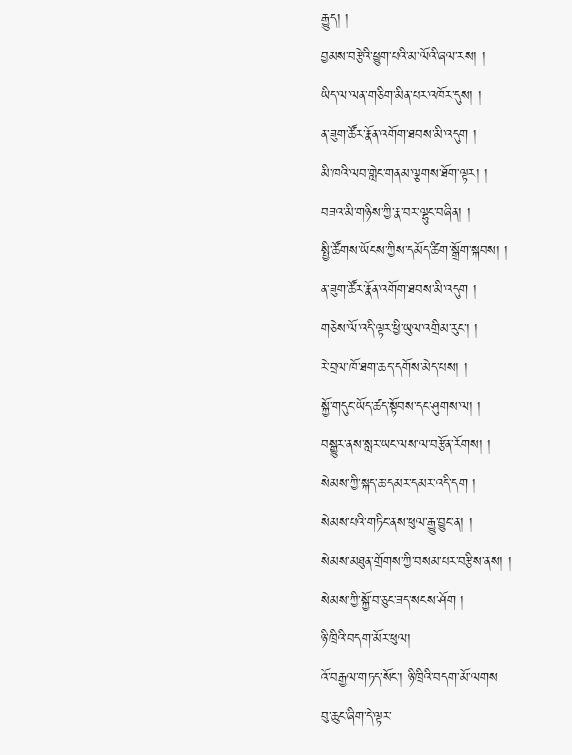རྒྱུད། །
བྱམས་བརྩེའི་ཕྱུག་པའི་མ་ལོའི་ཞལ་རས། །
ཡིད་ལ་ལན་གཅིག་མིན་པར་འཁོར་དུས། །
ན་ཟུག་ཚོར་རྣོན་འགོག་ཐབས་མི་འདུག །
མི་ཁའི་ལབ་གླེང་གནམ་ལྕགས་ཐོག་ལྟར། །
བཟའ་མི་གཉིས་ཀྱི་རྣ་བར་ལྷུང་བཞིན། །
སྤྱི་ཚོགས་ཡོངས་ཀྱིས་དམོད་ཚིག་སྒྲོག་སྐབས། །
ན་ཟུག་ཚོར་རྣོན་འགོག་ཐབས་མི་འདུག །
གཅེས་ལོ་འདི་ལྟར་ཕྱི་ཡུལ་འགྲིམ་རུང་། །
རེ་བྲལ་ཁོ་ཐག་ཆད་དགོས་མེད་པས། །
སྐྱོ་གདུང་ཡོད་ཚད་སྟོབས་དང་ཤུགས་ལ། །
བསྒྱུར་ནས་སླར་ཡང་ལས་ལ་བརྩོན་རོགས། །
སེམས་ཀྱི་སྐད་ཆ་དམར་དམར་འདི་དག །
སེམས་པའི་གཏིང་ནས་ཕུལ་རྒྱུ་བྱུང་ན། །
སེམས་མཐུན་གྲོགས་ཀྱི་བསམ་པར་བརྩིས་ནས། །
སེམས་ཀྱི་སྐྱོ་བ་ཅུང་ཟད་སངས་ཤོག །
ཉི་ཁྲིའི་བདག་མོར་ཕུལ།
འོ་བརྒྱལ་གཏད་སོང་། ཉི་ཁྲིའི་བདག་མོ་ལགས
བུ་ཆུང་ཞིག་དེ་ལྟར་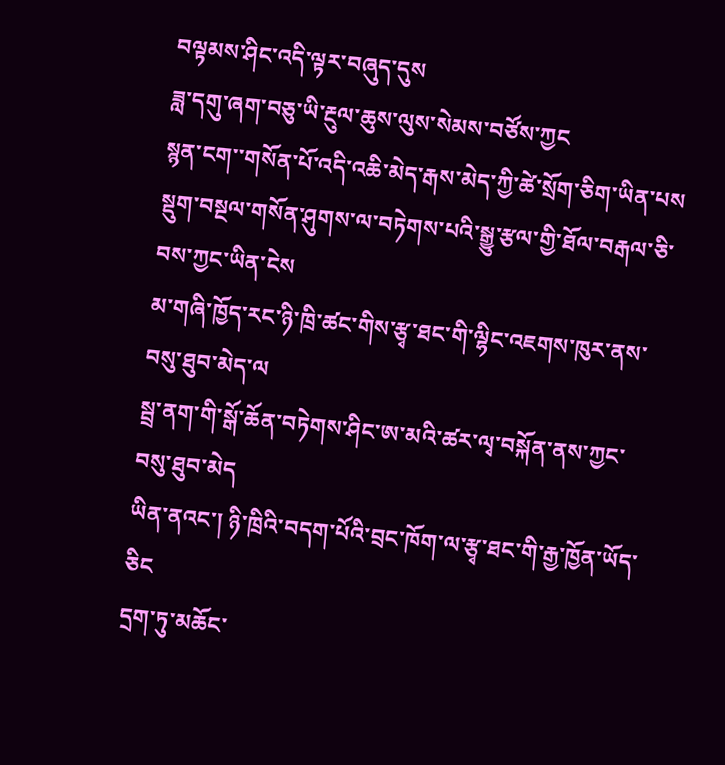བལྟམས་ཤིང་འདི་ལྟར་བཞུད་དུས
ཟླ་དགུ་ཞག་བཅུ་ཡི་རྔུལ་ཆུས་ལུས་སེམས་བཙོས་ཀྱང
སྙན་ངག་་གསོན་པོ་འདི་འཆི་མེད་རྒས་མེད་ཀྱི་ཚེ་སྲོག་ཅིག་ཡིན་པས
སྡུག་བསྔལ་གསོན་ཤུགས་ལ་བཏེགས་པའི་སྒྱུ་རྩལ་གྱི་ཐོལ་བརྒལ་ཅི་བས་ཀྱང་ཡིན་ངེས
མ་གཞི་ཁྱོད་རང་ཉི་ཁྲི་ཚང་གིས་རྩྭ་ཐང་གི་ལྷིང་འཇགས་ཁུར་ནས་བསུ་ཐུབ་མེད་ལ
སྦྲ་ནག་གི་སྒོ་ཆོན་བཏེགས་ཤིང་ཨ་མའི་ཚར་ལྭ་བསྐོན་ནས་ཀྱང་བསུ་ཐུབ་མེད
ཡིན་ནའང་། ཉི་ཁྲིའི་བདག་པོའི་བྲང་ཁོག་ལ་རྩྭ་ཐང་གི་རྒྱ་ཁྱོན་ཡོད་ཅིང
དྲག་ཏུ་མཆོང་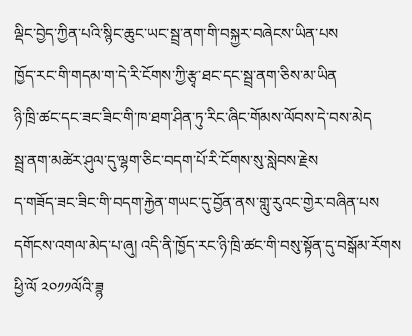ལྡིང་བྱེད་ཀྱིན་པའི་སྙིང་ཆུང་ཡང་སྦྲ་ནག་གི་བསྐྱར་བཞེངས་ཡིན་པས
ཁྱོད་རང་གི་གདམ་ག་དེ་རི་ངོགས་ཀྱི་རྩྭ་ཐང་དང་སྦྲ་ནག་ཅིས་མ་ཡིན
ཉི་ཁྲི་ཚང་དང་ཟང་ཟིང་གི་ཁ་ཐག་ཤིན་ཏུ་རིང་ཞིང་གོམས་ལོབས་དེ་བས་མེད
སྦྲ་ནག་མཚེར་ཤུལ་དུ་ལྷག་ཅིང་བདག་པོ་རི་ངོགས་སུ་སླེབས་རྗེས
ད་གཟོད་ཟང་ཟིང་གི་བདག་རྐྱེན་གཡང་དུ་བྱོན་ནས་གླུ་རུའང་གྱེར་བཞིན་པས
དགོངས་འགལ་མེད་པ་ཞུ། འདི་ནི་ཁྱོད་རང་ཉི་ཁྲི་ཚང་གི་བསུ་སྟོན་དུ་བསྒོམ་རོགས
ཕྱི་ལོ ༢༠༡༡ལོའི་ཟྙ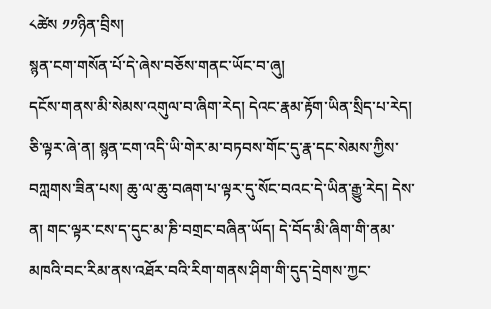༨ཚེས ༡༡ཉིན་བྲིས།
སྙན་ངག་གསོན་པོ་དེ་ཞེས་བཅོས་གནང་ཡོང་བ་ཞུ།
དངོས་གནས་མི་སེམས་འགུལ་བ་ཞིག་རེད། དེའང་རྣམ་རྟོག་ཡིན་སྲིད་པ་རེད། ཅི་ལྟར་ཞེ་ན། སྙན་ངག་འདི་ཡི་གེར་མ་བཏབས་གོང་དུ་རྣ་དང་སེམས་ཀྱིས་བཀླགས་ཟིན་པས། ཆུ་ལ་ཆུ་བཞག་པ་ལྟར་དུ་སོང་བའང་དེ་ཡིན་རྒྱུ་རེད། དེས་ན། གང་ལྟར་ངས་ད་དུང་མ་ཎི་བགྲང་བཞིན་ཡོད། དེ་བོད་མི་ཞིག་གི་ནམ་མཁའི་བང་རིམ་ནས་འཐོར་བའི་རིག་གནས་ཤིག་གི་དུད་དྲེགས་ཀྱང་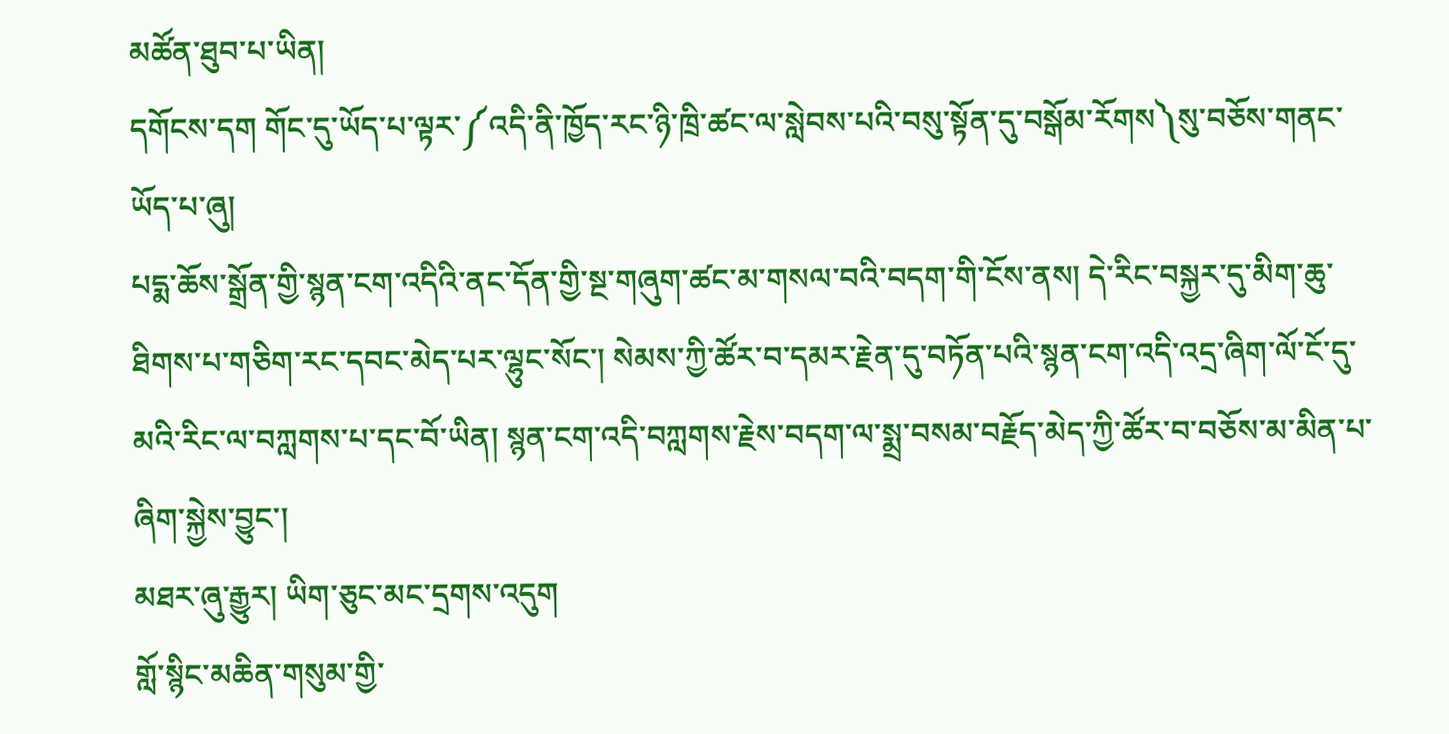མཚོན་ཐུབ་པ་ཡིན།
དགོངས་དག གོང་དུ་ཡོད་པ་ལྟར་༼འདི་ནི་ཁྱོད་རང་ཉི་ཁྲི་ཚང་ལ་སླེབས་པའི་བསུ་སྟོན་དུ་བསྒོམ་རོགས༽སུ་བཅོས་གནང་ཡོད་པ་ཞུ།
པདྨ་ཆོས་སྒྲོན་གྱི་སྙན་ངག་འདིའི་ནང་དོན་གྱི་སྔ་གཞུག་ཚང་མ་གསལ་བའི་བདག་གི་ངོས་ནས། དེ་རིང་བསྐྱར་དུ་མིག་ཆུ་ཐིགས་པ་གཅིག་རང་དབང་མེད་པར་ལྷུང་སོང་། སེམས་ཀྱི་ཚོར་བ་དམར་རྗེན་དུ་བཏོན་པའི་སྙན་ངག་འདི་འདྲ་ཞིག་ལོ་ངོ་དུ་མའི་རིང་ལ་བཀླགས་པ་དང་བོ་ཡིན། སྙན་ངག་འདི་བཀླགས་རྗེས་བདག་ལ་སྨྲ་བསམ་བརྗོད་མེད་ཀྱི་ཚོར་བ་བཅོས་མ་མིན་པ་ཞིག་སྐྱེས་བྱུང་།
མཐར་ཞུ་རྒྱུར། ཡིག་ཅུང་མང་དྲགས་འདུག
གློ་སྙིང་མཆིན་གསུམ་གྱི་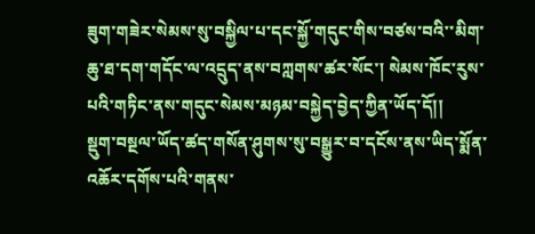ཟུག་གཟེར་སེམས་སུ་བསྐྱིལ་པ་དང་སྐྱོ་གདུང་གིས་བཙས་བའི་་མིག་ཆུ་ཐ་དག་གདོང་ལ་འདྲུད་ནས་བཀླགས་ཚར་སོང་། སེམས་ཁོང་རུས་པའི་གཏིང་ནས་གདུང་སེམས་མཉམ་བསྐྱེད་བྱེད་ཀྱིན་ཡོད་དོ།།
སྡུག་བསྔལ་ཡོད་ཚད་གསོན་ཤུགས་སུ་བསྒྱུར་བ་དངོས་ནས་ཡིད་སྨོན་འཆོར་དགོས་པའི་གནས་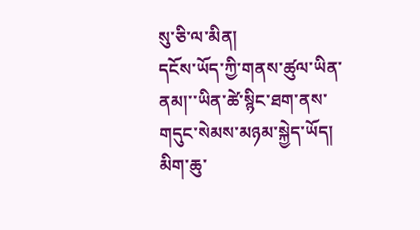སུ་ཅི་ལ་མིན།
དངོས་ཡོད་ཀྱི་གནས་ཚུལ་ཡིན་ནམ།་་ཡིན་ཚེ་སྙིང་ཐག་ནས་གདུང་སེམས་མཉམ་སྐྱེད་ཡོད།
མིག་ཆུ་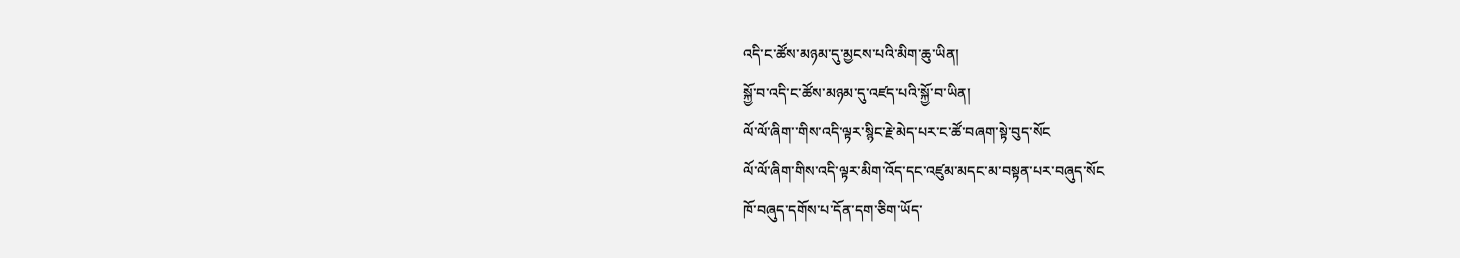འདི་ང་ཚོས་མཉམ་དུ་མྱངས་པའི་མིག་ཆུ་ཡིན།
སྐྱོ་བ་འདི་ང་ཚོས་མཉམ་དུ་འཛད་པའི་སྐྱོ་བ་ཡིན།
ལོ་ལོ་ཞིག་་གིས་འདི་ལྟར་སྙིང་རྗེ་མེད་པར་ང་ཚོ་བཞག་སྟེ་བུད་སོང
ལོ་ལོ་ཞིག་གིས་འདི་ལྟར་མིག་འོད་དང་འཛུམ་མདང་མ་བསྟན་པར་བཞུད་སོང
ཁོ་བཞུད་དགོས་པ་དོན་དག་ཅིག་ཡོད་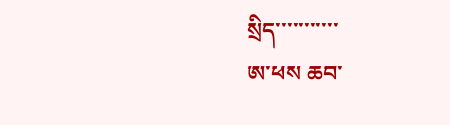སྲིད་་་་་་་་་་་
ཨ་ཕས ཆབ་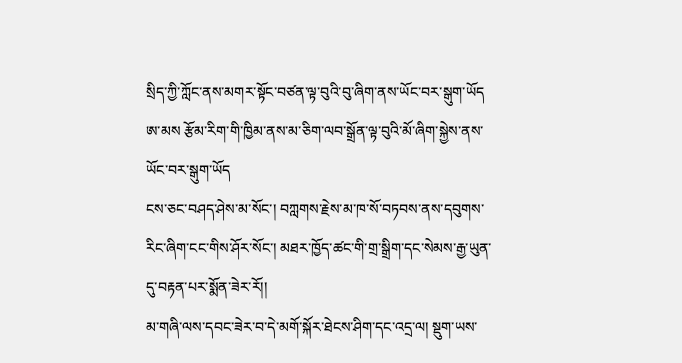སྲིད་ཀྱི་ཀློང་ནས་མགར་སྟོང་བཙན་ལྟ་བུའི་བུ་ཞིག་ནས་ཡོང་བར་སྒུག་ཡོད
ཨ་མས རྩོམ་རིག་གི་ཁྱིམ་ནས་མ་ཅིག་ལབ་སྒྲོན་ལྟ་བུའི་མོ་ཞིག་སྐྱེས་ནས་ཡོང་བར་སྒུག་ཡོད
ངས་ཅང་བཤད་ཤེས་མ་སོང་། བཀླགས་རྗེས་མ་ཁ་སོ་བཏབས་ནས་དབུགས་རིང་ཞིག་ངང་གིས་ཤོར་སོང་། མཐར་ཁྱོད་ཚང་གི་གྲ་སྒྲིག་དང་སེམས་རྒྱ་ཡུན་དུ་བརྟན་པར་སྨོན་ཟེར་རོ།།
མ་གཞི་ལས་དབང་ཟེར་བ་དེ་མགོ་སྐོར་ཐེངས་ཤིག་དང་འདྲ་ལ། སྡུག་ཡས་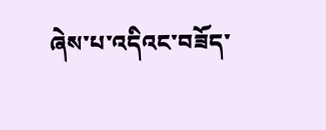ཞེས་པ་འདིའང་བཟོད་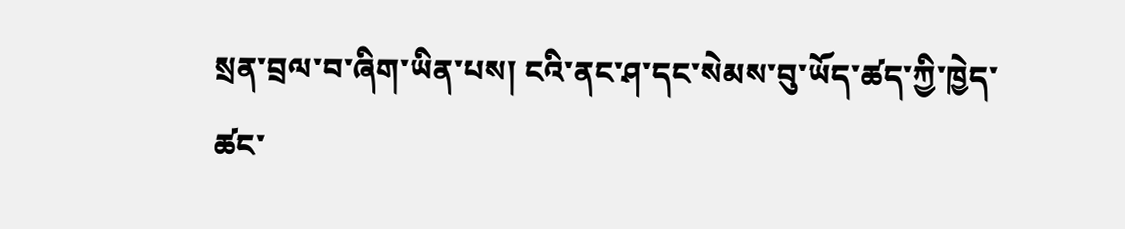སྲན་བྲལ་བ་ཞིག་ཡིན་པས། ངའི་ནང་ཤ་དང་སེམས་བུ་ཡོད་ཚད་ཀྱི་ཁྱེད་ཚང་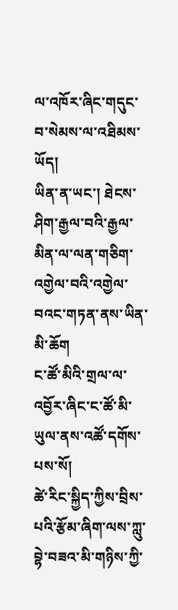ལ་འཁོར་ཞིང་གདུང་བ་སེམས་ལ་འཐིམས་ཡོད།
ཡིན་ན་ཡང་། ཐེངས་ཤིག་རྒྱལ་བའི་རྒྱལ་མིན་ལ་ལན་གཅིག་འགྱེལ་བའི་འགྱེལ་བའང་གཏན་ནས་ཡིན་མི་ཆོག
ང་ཚོ་མིའི་གྲལ་ལ་འབྱོར་ཞིང་ང་ཚོ་མི་ཡུལ་ནས་འཚོ་དགོས་པས་སོ།
ཚེ་རིང་སྐྱིད་ཀྱིས་བྲིས་པའི་རྩོམ་ཞིག་ལས་ཀླུ་བྷེ་བཟའ་མི་གཉིས་ཀྱི་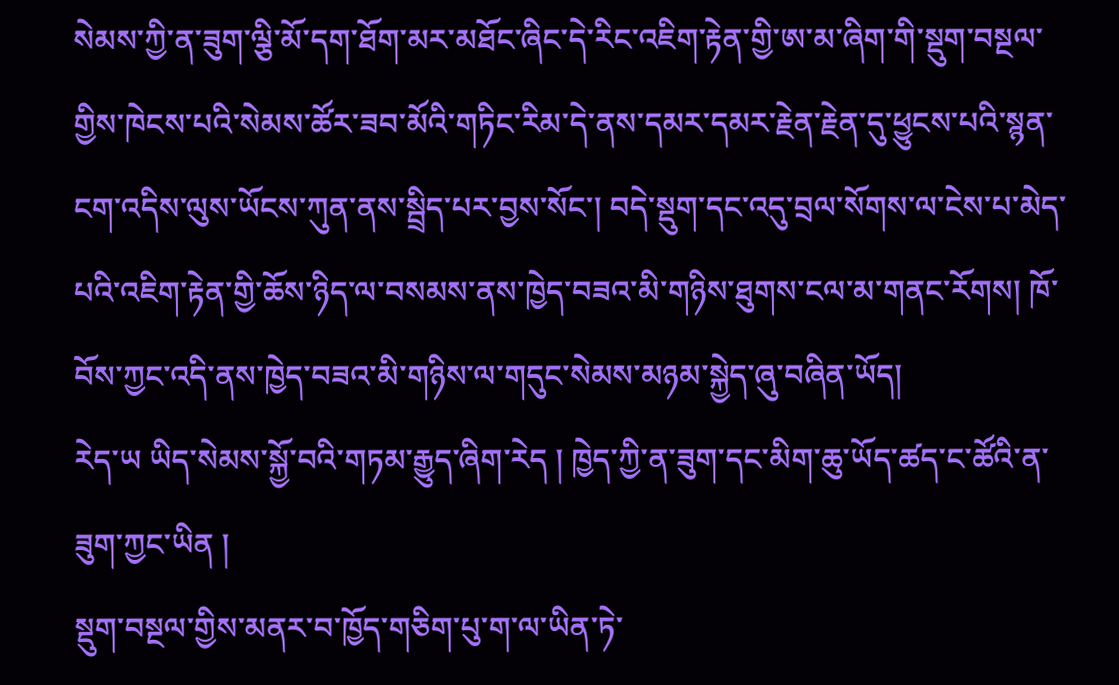སེམས་ཀྱི་ན་ཟུག་ལྕི་མོ་དག་ཐོག་མར་མཐོང་ཞིང་དེ་རིང་འཇིག་རྟེན་གྱི་ཨ་མ་ཞིག་གི་སྡུག་བསྔལ་གྱིས་ཁེངས་པའི་སེམས་ཚོར་ཟབ་མོའི་གཏིང་རིམ་དེ་ནས་དམར་དམར་རྗེན་རྗེན་དུ་ཕྱུངས་པའི་སྙན་ངག་འདིས་ལུས་ཡོངས་ཀུན་ནས་སྦྲིད་པར་བྱས་སོང་། བདེ་སྡུག་དང་འདུ་བྲལ་སོགས་ལ་ངེས་པ་མེད་པའི་འཇིག་རྟེན་གྱི་ཆོས་ཉིད་ལ་བསམས་ནས་ཁྱེད་བཟའ་མི་གཉིས་ཐུགས་ངལ་མ་གནང་རོགས། ཁོ་བོས་ཀྱང་འདི་ནས་ཁྱེད་བཟའ་མི་གཉིས་ལ་གདུང་སེམས་མཉམ་སྐྱེད་ཞུ་བཞིན་ཡོད།
རེད་ཡ ཡིད་སེམས་སྐྱོ་བའི་གཏམ་རྒྱུད་ཞིག་རེད ། ཁྱེད་ཀྱི་ན་ཟུག་དང་མིག་ཆུ་ཡོད་ཚད་ང་ཚོའི་ན་ཟུག་ཀྱང་ཡིན །
སྡུག་བསྔལ་གྱིས་མནར་བ་ཁྱོད་གཅིག་པུ་ག་ལ་ཡིན་ཏེ་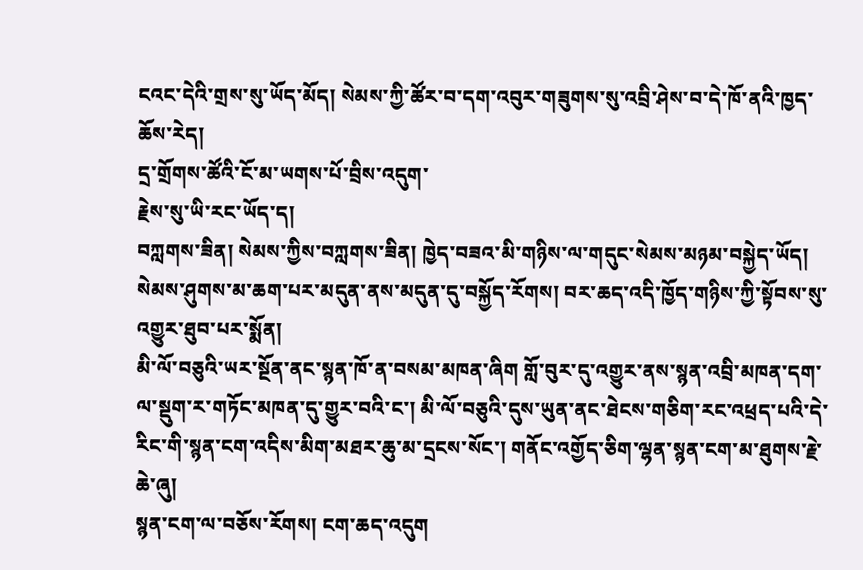ངའང་དེའི་གྲས་སུ་ཡོད་མོད། སེམས་ཀྱི་ཚོར་བ་དག་འབུར་གཟུགས་སུ་འབྲི་ཤེས་བ་དེ་ཁོ་ནའི་ཁྱད་ཆོས་རེད།
དྲ་གྲོགས་ཚོའི་ངོ་མ་ཡགས་པོ་བྲིས་འདུག་
རྗེས་སུ་ཡི་རང་ཡོད་ད།
བཀླགས་ཟིན། སེམས་ཀྱིས་བཀླགས་ཟིན། ཁྱེད་བཟའ་མི་གཉིས་ལ་གདུང་སེམས་མཉམ་བསྐྱེད་ཡོད། སེམས་ཤུགས་མ་ཆག་པར་མདུན་ནས་མདུན་དུ་བསྐྱོད་རོགས། བར་ཆད་འདི་ཁྱོད་གཉིས་ཀྱི་སྟོབས་སུ་འགྱུར་ཐུབ་པར་སྨོན།
མི་ལོ་བཅུའི་ཡར་སྔོན་ནང་སྙན་ཁོ་ན་བསམ་མཁན་ཞིག གློ་བུར་དུ་འགྱུར་ནས་སྙན་འབྲི་མཁན་དག་ལ་སྡུག་ར་གཏོང་མཁན་དུ་གྱུར་བའི་ང་། མི་ལོ་བཅུའི་དུས་ཡུན་ནང་ཐེངས་གཅིག་རང་འཕྲད་པའི་དེ་རིང་གི་སྙན་ངག་འདིས་མིག་མཐར་ཆུ་མ་དྲངས་སོང་། གནོང་འགྱོད་ཅིག་ལྷན་སྙན་ངག་མ་ཐུགས་རྗེ་ཆེ་ཞུ།
སྙན་ངག་ལ་བཅོས་རོགས། ངག་ཆད་འདུག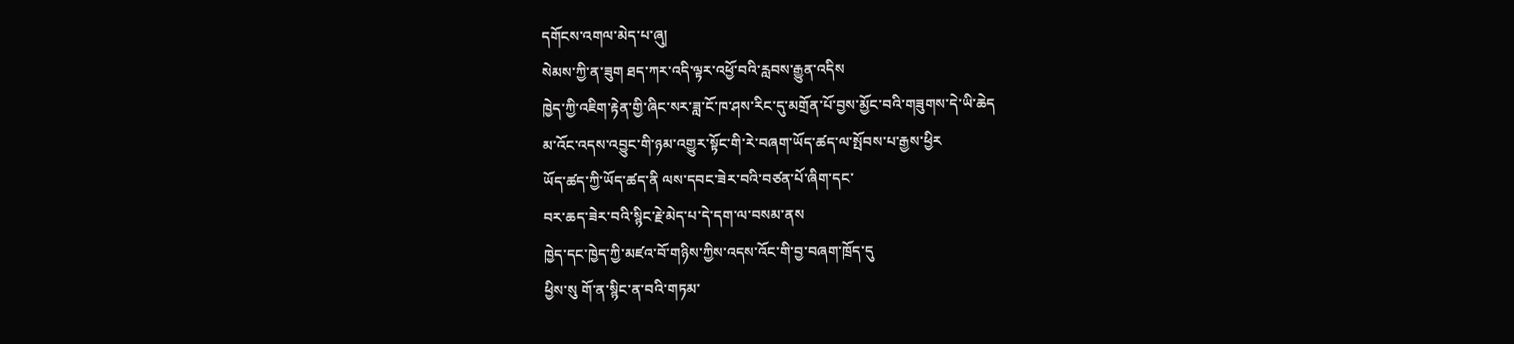དགོངས་འགལ་མེད་པ་ཞུ།
སེམས་ཀྱི་ན་ཟུག ཐད་ཀར་འདི་ལྟར་འཕྱོ་བའི་རླབས་རྒྱུན་འདིས
ཁྱེད་ཀྱི་འཇིག་རྟེན་གྱི་ཞིང་སར་ཟླ་ངོ་ཁ་ཤས་རིང་དུ་མགྲོན་པོ་བྱས་མྱོང་བའི་གཟུགས་དེ་ཡི་ཆེད
མ་འོང་འདས་འབྱུང་གི་ཉམ་འགྱུར་སྟོང་གི་རེ་བཞག་ཡོད་ཚད་ལ་སྤོབས་པ་རྒྱས་ཕྱིར
ཡོད་ཚད་ཀྱི་ཡོད་ཚད་ནི ལས་དབང་ཟེར་བའི་བཙན་པོ་ཞིག་དང་
བར་ཆད་ཟེར་བའི་སྙིང་རྗེ་མེད་པ་དེ་དག་ལ་བསམ་ནས
ཁྱེད་དང་ཁྱེད་ཀྱི་མཛའ་བོ་གཉིས་ཀྱིས་འདས་འོང་གི་བྱ་བཞག་ཁྲོད་དུ
ཕྱིས་སུ གོ་ན་སྙིང་ན་བའི་གཏམ་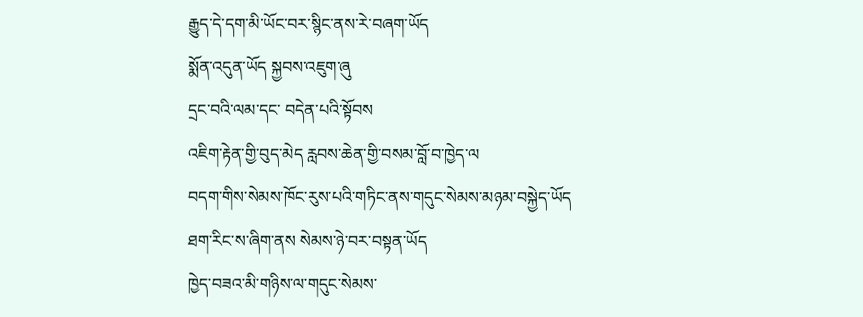རྒྱུད་དེ་དག་མི་ཡོང་བར་སྙིང་ནས་རེ་བཞག་ཡོད
སྨོན་འདུན་ཡོད སྐྱབས་འཇུག་ཞུ
དྲང་བའི་ལམ་དང་ བདེན་པའི་སྟོབས
འཇིག་རྟེན་གྱི་བུད་མེད རླབས་ཆེན་གྱི་བསམ་བློ་བ་ཁྱེད་ལ
བདག་གིས་སེམས་ཁོང་རུས་པའི་གཏིང་ནས་གདུང་སེམས་མཉམ་བསྐྱེད་ཡོད
ཐག་རིང་ས་ཞིག་ནས སེམས་ཉེ་བར་བསྟན་ཡོད
ཁྱེད་བཟའ་མི་གཉིས་ལ་གདུང་སེམས་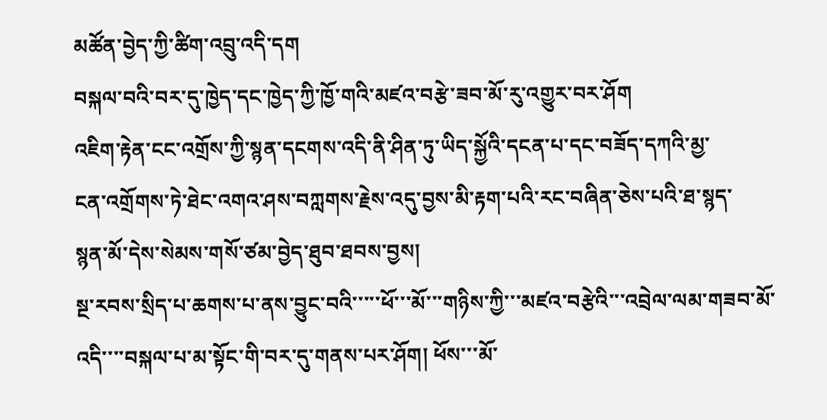མཚོན་བྱེད་ཀྱི་ཚིག་འབྲུ་འདི་དག
བསྐལ་བའི་བར་དུ་ཁྱེད་དང་ཁྱེད་ཀྱི་ཁྱོ་གའི་མཛའ་བརྩེ་ཟབ་མོ་རུ་འགྱུར་བར་ཤོག
འཇིག་རྟེན་ངང་འགྲོས་ཀྱི་སྙན་དངགས་འདི་ནི་ཤིན་ཏུ་ཡིད་སྐྱོའི་དངན་པ་དང་བཟོད་དཀའི་མྱ་
ངན་འགྲོགས་ཏེ་ཐེང་འགའ་ཤས་བཀླགས་རྗེས་འདུ་བྱས་མི་རྟག་པའི་རང་བཞིན་ཅེས་པའི་ཐ་སྙད་
སྙན་མོ་དེས་སེམས་གསོ་ཙམ་བྱེད་ཐུབ་ཐབས་བྱས།
སྔ་རབས་སྲིད་པ་ཆགས་པ་ནས་བྱུང་བའི་་་་་ཕོ་་་མོ་་་གཉིས་ཀྱི་་་མཛའ་བརྩེའི་་་འབྲེལ་ལམ་གཟབ་མོ་འདི་་་་བསྐལ་པ་མ་སྟོང་གི་བར་དུ་གནས་པར་ཤོག། ཕོས་་་མོ་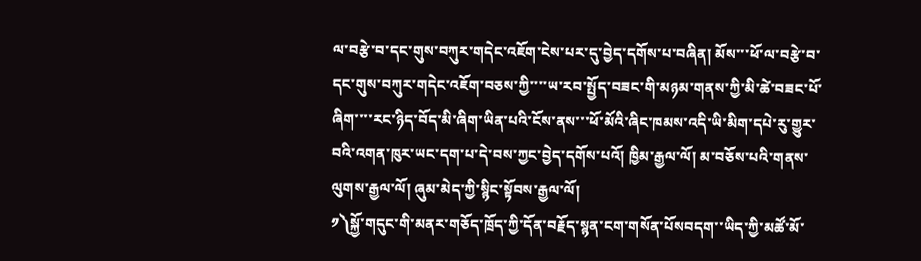ལ་བརྩེ་བ་དང་གུས་བཀུར་གདེང་འཇོག་ངེས་པར་དུ་བྱེད་དགོས་པ་བཞིན། མོས་་་ཕོ་ལ་བརྩེ་བ་དང་གུས་བཀུར་གདེང་འཇོག་བཅས་ཀྱི་་་་ཡ་རབ་སྤྱོད་བཟང་གི་མཉམ་གནས་ཀྱི་མི་ཚེ་བཟང་པོ་ཞིག་་་་རང་ཉིད་བོད་མི་ཞིག་ཡིན་པའི་ངོས་ནས་་་ཕོ་མོའི་ཞིང་ཁམས་འདི་ཡི་མིག་དཔེ་རུ་གྱུར་བའི་འགན་ཁུར་ཡང་དག་པ་དེ་བས་ཀྱང་བྱེད་དགོས་པའོ། ཁྱིམ་རྒྱལ་ལོ། མ་བཅོས་པའི་གནས་ལུགས་རྒྱལ་ལོ། ཞུམ་མེད་ཀྱི་སྙིང་སྟོབས་རྒྱལ་ལོ།
༡༽སྐྱོ་གདུང་གི་མནར་གཅོད་ཁྲོད་ཀྱི་དོན་བརྗོད་སྙན་ངག་གསོན་པོསབདག་་ཡིད་ཀྱི་མཚོ་མོ་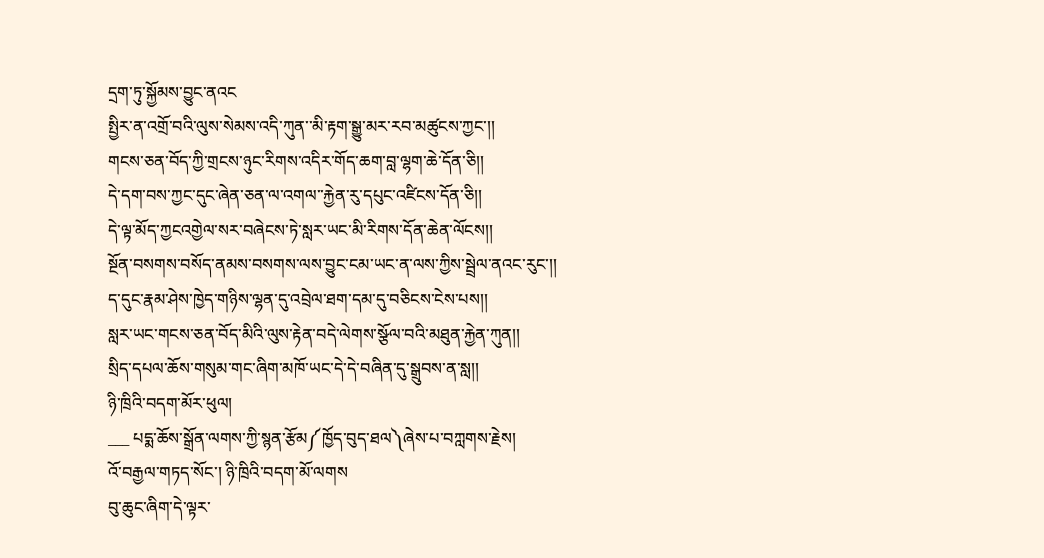དྲག་ཏུ་སྐྱོམས་བྱུང་ནའང
སྤྱིར་ན་འགྲོ་བའི་ལུས་སེམས་འདི་ཀུན་་མི་རྟག་སྒྱུ་མར་རབ་མཚུངས་ཀྱང་།།
གངས་ཅན་བོད་ཀྱི་གྲངས་ཉུང་རིགས་འདིར་གོད་ཆག་བླ་ལྷག་ཆེ་དོན་ཅི།།
དེ་དག་བས་ཀྱང་དུང་ཞེན་ཅན་ལ་འགལ་་རྐྱེན་རུ་དཔུང་འཛིངས་དོན་ཅི།།
དེ་ལྟ་མོད་ཀྱངའགྱེལ་སར་བཞེངས་ཏེ་སླར་ཡང་མི་རིགས་དོན་ཆེན་ལོངས།།
སྔོན་བསགས་བསོད་ནམས་བསགས་ལས་བྱུང་ངམ་ཡང་ན་ལས་ཀྱིས་སྦྲེལ་ནའང་རུང་།།
ད་དུང་རྣམ་ཤེས་ཁྱེད་གཉིས་ལྷན་དུ་འབྲེལ་ཐག་དམ་དུ་བཅིངས་ངེས་པས།།
སླར་ཡང་གངས་ཅན་བོད་མིའི་ལུས་རྟེན་བདེ་ལེགས་སྩོལ་བའི་མཐུན་རྐྱེན་ཀུན།།
སྲིད་དཔལ་ཆོས་གསུམ་གང་ཞིག་མཁོ་ཡང་དེ་དེ་བཞིན་དུ་སྒྲུབས་ན་སླ།།
ཉི་ཁྲིའི་བདག་མོར་ཕུལ།
___ པདྨ་ཆོས་སྒྲོན་ལགས་ཀྱི་སྙན་རྩོམ༼ཁྱོད་བུད་ཐལ༽ཞེས་པ་བཀླགས་རྗེས།
འོ་བརྒྱལ་གཏད་སོང་། ཉི་ཁྲིའི་བདག་མོ་ལགས
བུ་ཆུང་ཞིག་དེ་ལྟར་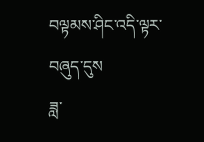བལྟམས་ཤིང་འདི་ལྟར་བཞུད་དུས
ཟླ་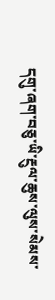དགུ་ཞག་བཅུ་ཡི་རྔུལ་ཆུས་ལུས་སེམས་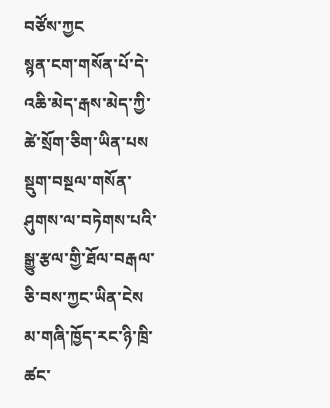བཙོས་ཀྱང
སྙན་ངག་གསོན་པོ་དེ་འཆི་མེད་རྒས་མེད་ཀྱི་ཚེ་སྲོག་ཅིག་ཡིན་པས
སྡུག་བསྔལ་གསོན་ཤུགས་ལ་བཏེགས་པའི་སྒྱུ་རྩལ་གྱི་ཐོལ་བརྒལ་ཅི་བས་ཀྱང་ཡིན་ངེས
མ་གཞི་ཁྱོད་རང་ཉི་ཁྲི་ཚང་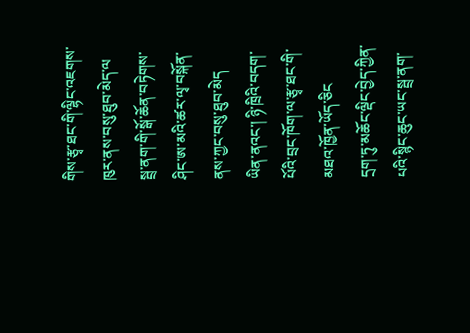གིས་རྩྭ་ཐང་གི་ལྷིང་འཇགས་ཁུར་ནས་བསུ་ཐུབ་མེད་ལ
སྦྲ་ནག་གི་སྒོ་ཆོན་བཏེགས་ཤིང་ཨ་མའི་ཚར་ལྭ་བསྐོན་ནས་ཀྱང་བསུ་ཐུབ་མེད
ཡིན་ནའང་། ཉི་ཁྲིའི་བདག་པོའི་བྲང་ཁོག་ལ་རྩྭ་ཐང་གི་མཐའ་ཁྱོན་ཡོད་ཅིང
དྲག་ཏུ་མཆོང་ལྡིང་བྱེད་ཀྱིན་པའི་སྙིང་ཆུང་ཡང་སྦྲ་ནག་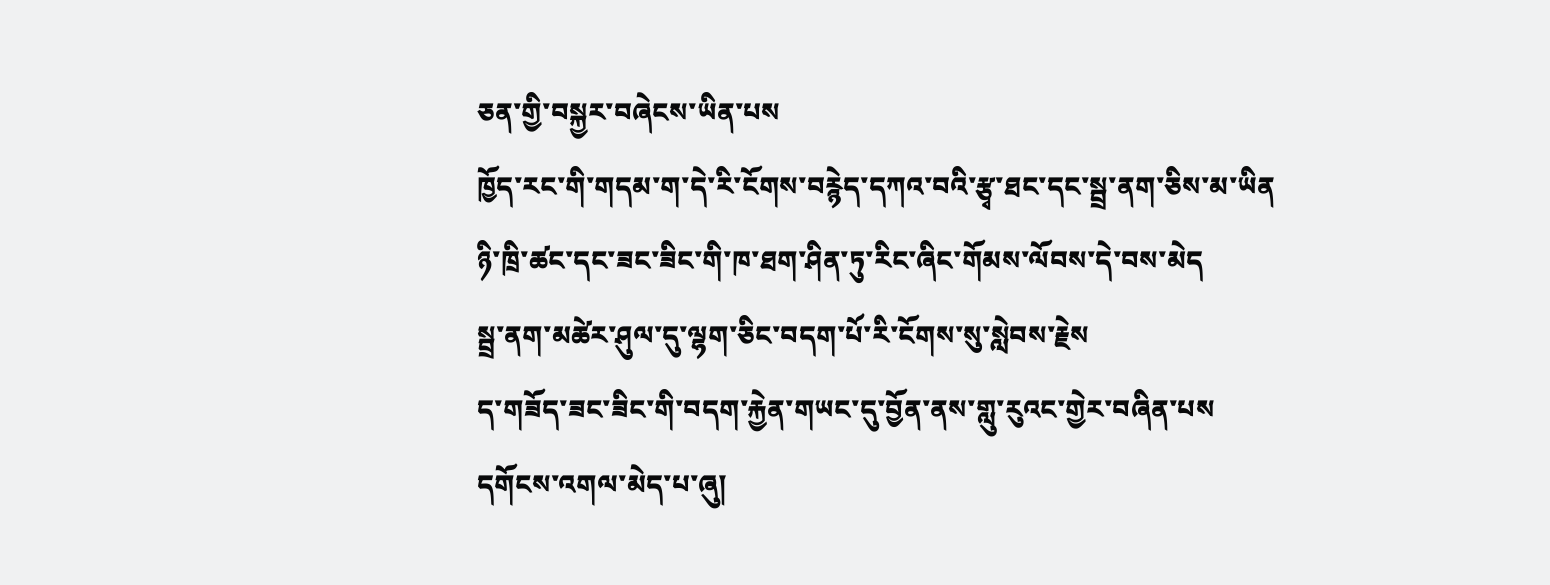ཅན་གྱི་བསྐྱར་བཞེངས་ཡིན་པས
ཁྱོད་རང་གི་གདམ་ག་དེ་རི་ངོགས་བརྙེད་དཀའ་བའི་རྩྭ་ཐང་དང་སྦྲ་ནག་ཅིས་མ་ཡིན
ཉི་ཁྲི་ཚང་དང་ཟང་ཟིང་གི་ཁ་ཐག་ཤིན་ཏུ་རིང་ཞིང་གོམས་ལོབས་དེ་བས་མེད
སྦྲ་ནག་མཚེར་ཤུལ་དུ་ལྷག་ཅིང་བདག་པོ་རི་ངོགས་སུ་སླེབས་རྗེས
ད་གཟོད་ཟང་ཟིང་གི་བདག་རྐྱེན་གཡང་དུ་བྱོན་ནས་གླུ་རུའང་གྱེར་བཞིན་པས
དགོངས་འགལ་མེད་པ་ཞུ།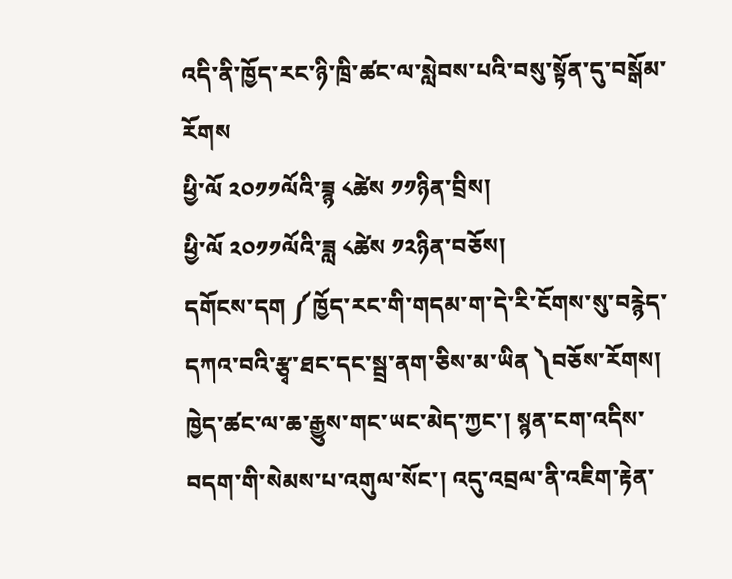འདི་ནི་ཁྱོད་རང་ཉི་ཁྲི་ཚང་ལ་སླེབས་པའི་བསུ་སྟོན་དུ་བསྒོམ་རོགས
ཕྱི་ལོ ༢༠༡༡ལོའི་ཟྙ ༨ཚེས ༡༡ཉིན་བྲིས།
ཕྱི་ལོ ༢༠༡༡ལོའི་ཟླ ༨ཚེས ༡༢ཉིན་བཅོས།
དགོངས་དག ༼ཁྱོད་རང་གི་གདམ་ག་དེ་རི་ངོགས་སུ་བརྙེད་དཀའ་བའི་རྩྭ་ཐང་དང་སྦྲ་ནག་ཅིས་མ་ཡིན ༽བཅོས་རོགས།
ཁྱེད་ཚང་ལ་ཆ་རྒྱུས་གང་ཡང་མེད་ཀྱང་། སྙན་ངག་འདིས་བདག་གི་སེམས་པ་འགུལ་སོང་། འདུ་འབྲལ་ནི་འཇིག་རྟེན་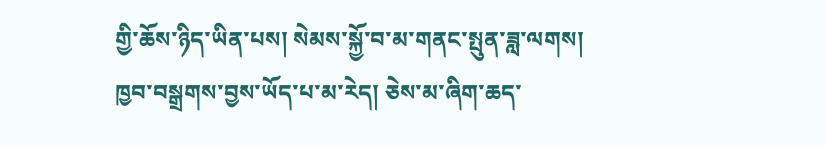གྱི་ཆོས་ཉིད་ཡིན་པས། སེམས་སྐྱོ་བ་མ་གནང་སྤུན་ཟླ་ལགས།
ཁྱབ་བསྒྲགས་བྱས་ཡོད་པ་མ་རེད། ཅེས་མ་ཞིག་ཆད་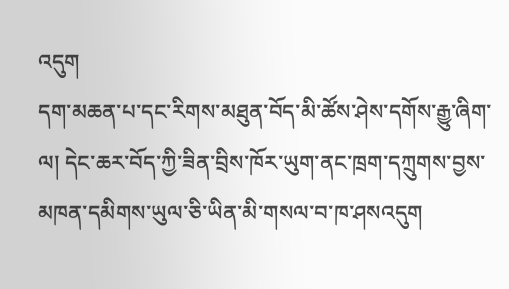འདུག
དག་མཆན་པ་དང་རིགས་མཐུན་བོད་མི་ཚོས་ཤེས་དགོས་རྒྱུ་ཞིག་ལ། དེང་ཆར་བོད་ཀྱི་ཟིན་བྲིས་ཁོར་ཡུག་ནང་ཁྲག་དཀྲུགས་བྱས་མཁན་དམིགས་ཡུལ་ཅི་ཡིན་མི་གསལ་བ་ཁ་ཤསའདུག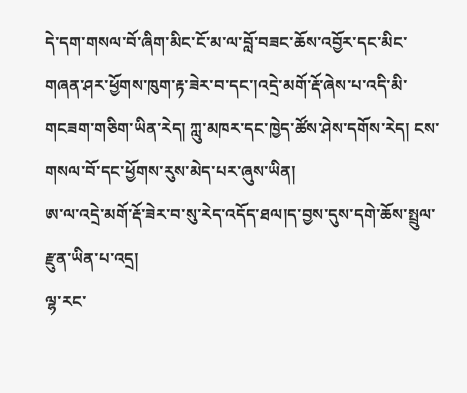དེ་དག་གསལ་བོ་ཞིག་མིང་ངོ་མ་ལ་བློ་བཟང་ཆོས་འབྱོར་དང་མིང་གཞན་ཤར་ཕྱོགས་ཁུག་རྟ་ཟེར་བ་དང་།འདྲེ་མགོ་རྡོ་ཞེས་པ་འདི་མི་གངཟག་གཅིག་ཡིན་རེད། ཀླུ་མཁར་དང་ཁྱེད་ཚོས་ཤེས་དགོས་རེད། ངས་གསལ་བོ་དང་ཕྱོགས་རུས་མེད་པར་ཞུས་ཡིན།
ཨ་ལ་འདྲེ་མགོ་རྡོ་ཟེར་བ་སུ་རེད་འདོད་ཐལ།ད་བྱས་དུས་དགེ་ཆོས་སྤྲུལ་རྫུན་ཡིན་པ་འདྲ།
ལྷ་རང་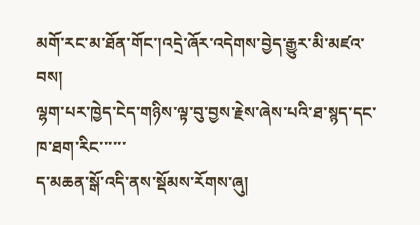མགོ་རང་མ་ཐོན་གོང་།འདྲེ་ཞོར་འདེགས་བྱེད་རྒྱུར་མི་མཛའ་བས།
ལྷག་པར་ཁྱེད་ངེད་གཉིས་ལྟ་བུ་བྱས་རྗེས་ཞེས་པའི་ཐ་སྙད་དང་ཁ་ཐག་རིང་་་་་་
ད་མཆན་སྒོ་འདི་ནས་སྡོམས་རོགས་ཞུ།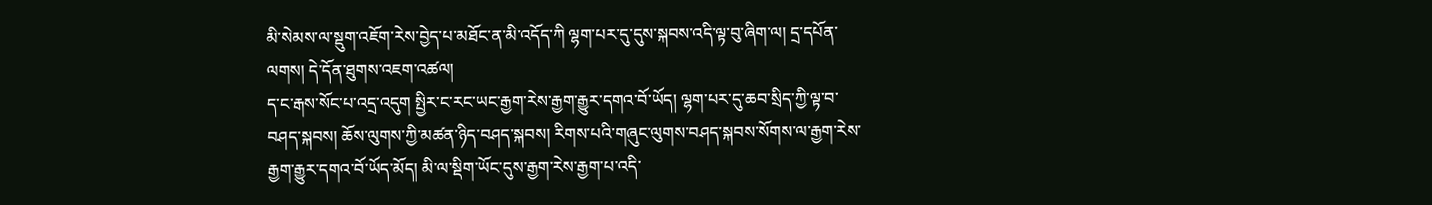མི་སེམས་ལ་སྡུག་འཇོག་རེས་བྱེད་པ་མཐོང་ན་མི་འདོད་ཀི ལྷག་པར་དུ་དུས་སྐབས་འདི་ལྟ་བུ་ཞིག་ལ། དྲ་དཔོན་ལགས། དེ་དོན་ཐུགས་འཇག་འཚལ།
ད་ང་རྒས་སོང་པ་འདྲ་འདུག སྤྱིར་ང་རང་ཡང་རྒྱག་རེས་རྒྱག་རྒྱུར་དགའ་བོ་ཡོད། ལྷག་པར་དུ་ཆབ་སྲིད་ཀྱི་ལྟ་བ་བཤད་སྐབས། ཆོས་ལུགས་ཀྱི་མཚན་ཉིད་བཤད་སྐབས། རིགས་པའི་གཞུང་ལུགས་བཤད་སྐབས་སོགས་ལ་རྒྱག་རེས་རྒྱག་རྒྱུར་དགའ་བོ་ཡོད་མོད། མི་ལ་སྡིག་ཡོང་དུས་རྒྱག་རེས་རྒྱག་པ་འདི་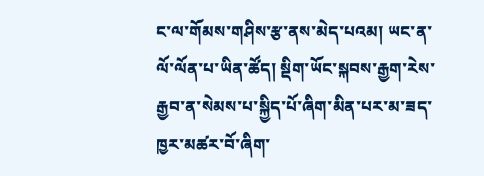ང་ལ་གོམས་གཤིས་རྩ་ནས་མེད་པའམ། ཡང་ན་ལོ་ལོན་པ་ཡིན་ཚོད། སྡིག་ཡོང་སྐབས་རྒྱག་རེས་རྒྱབ་ན་སེམས་པ་སྐྱིད་པོ་ཞིག་མིན་པར་མ་ཟད་ཁྱར་མཚར་བོ་ཞིག་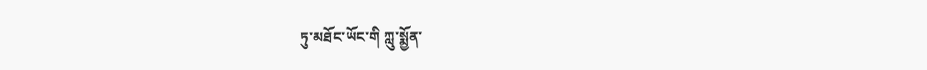ཏུ་མཐོང་ཡོང་གི ཀླུ་སྨྱོན་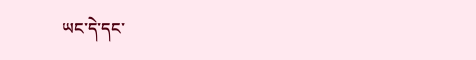ཡང་དེ་དང་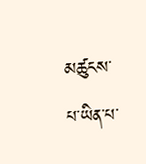མཚུངས་པ་ཡིན་པ་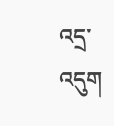འདྲ་འདུག